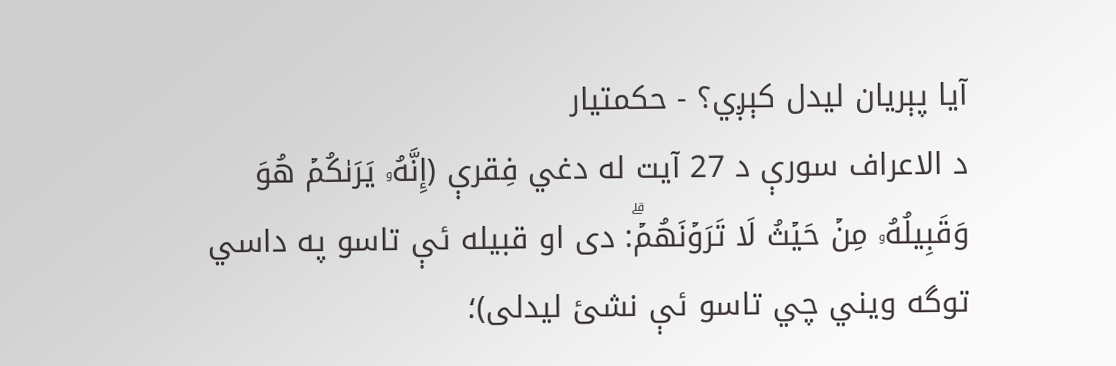آيا پېريان ليدل كېږي؟ - حکمتيار
د الاعراف سورې د 27 آيت له دغي فِقرې (إِنَّهُۥ يَرَىٰكُمۡ هُوَ وَقَبِيلُهُۥ مِنۡ حَيۡثُ لَا تَرَوۡنَهُمۡۗ: دى او قبيله ئې تاسو په داسي توگه ويني چي تاسو ئې نشئ ليدلى)؛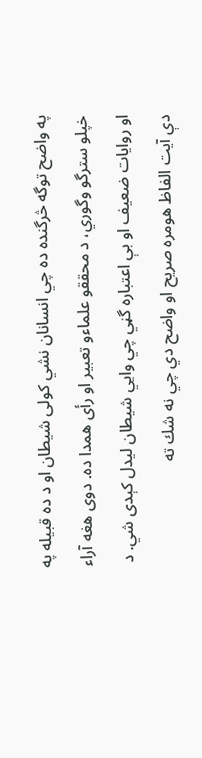په واضح توگه څرگنده ده چي انسانان نشي كولى شيطان او د ده قبيله په خپلو سترگو وگوري، د محققو علماءو تعبير او رأى همدا ده. دوى هغه آراء او روايات ضعيف او بې اعتباره گڼي چي وايي شيطان ليدل كېدى شي. د دې آيت الفاظ هومره صريح او واضح دي چي نه شك ته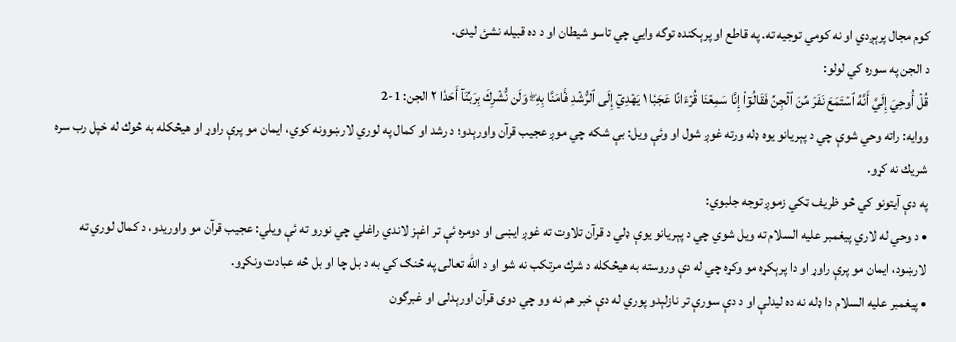كوم مجال پرېږدي او نه كومي توجيه ته. په قاطع او پرېكنده توگه وايي چي تاسو شيطان او د ده قبيله نشئ ليدى.
د الجن په سوره كي لولو:
قُلۡ أُوحِيَ إِلَيَّ أَنَّهُ ٱسۡتَمَعَ نَفَرٞ مِّنَ ٱلۡجِنِّ فَقَالُوٓاْ إِنَّا سَمِعۡنَا قُرۡءَانًا عَجَبٗا ١ يَهۡدِيٓ إِلَى ٱلرُّشۡدِ فَٔامَنَّا بِهِۦۖ وَلَن نُّشۡرِكَ بِرَبِّنَآ أَحَدٗا ٢ الجن: 1-2
ووايه: راته وحي شوې چي د پېريانو يوه ډله ورته غوږ شول او وئې ويل: بې شكه چي موږ عجيب قرآن واورېدو؛ د رشد او كمال په لوري لارښوونه كوي، ايمان مو پرې راوړ او هيڅكله به څوك له خپل رب سره شريك نه كړو.
په دې آيتونو كي څو ظريف ټكي زموږ توجه جلبوي:
• د وحي له لاري پيغمبر عليه السلام ته ويل شوي چي د پېريانو يوې ډلي د قرآن تلاوت ته غوږ ايښى او دومره ئې تر اغېز لاندي راغلي چي نورو ته ئې ويلي: عجيب قرآن مو واوريدو، د كمال لوري ته لارښود، ايمان مو پرې راوړ او دا پرېكړہ مو وكړہ چي له دې وروسته به هيڅكله د شرك مرتكب نه شو او د الله تعالى په څنګ كي به د بل چا او بل څه عبادت ونكړو.
• پيغمبر عليه السلام دا ډله نه ده ليدلې او د دې سورې تر نازلېدو پوري له دې خبر هم نه وو چي دوى قرآن اورېدلى او غبرگون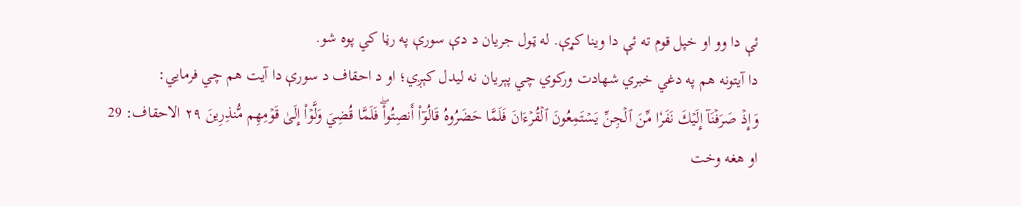ئې دا وو او خپل قوم ته ئې دا وينا كړې. له ټول جريان د دې سورې په رڼا كي پوه شو.
دا آيتونه هم په دغي خبري شهادت وركوي چي پېريان نه ليدل كېږي؛ او د احقاف د سورې دا آيت هم چي فرمايي:
وَإِذۡ صَرَفۡنَآ إِلَيۡكَ نَفَرٗا مِّنَ ٱلۡجِنِّ يَسۡتَمِعُونَ ٱلۡقُرۡءَانَ فَلَمَّا حَضَرُوهُ قَالُوٓاْ أَنصِتُواْۖ فَلَمَّا قُضِيَ وَلَّوۡاْ إِلَىٰ قَوۡمِهِم مُّنذِرِينَ ٢٩ الاحقاف: 29
او هغه وخت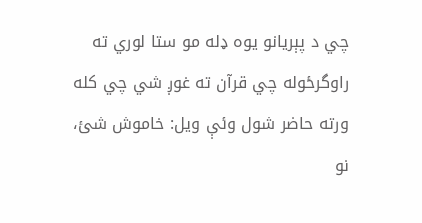چي د پېريانو يوه ډله مو ستا لوري ته راوگرځوله چي قرآن ته غوږ شي چي كله ورته حاضر شول وئې ويل: خاموش شئ، نو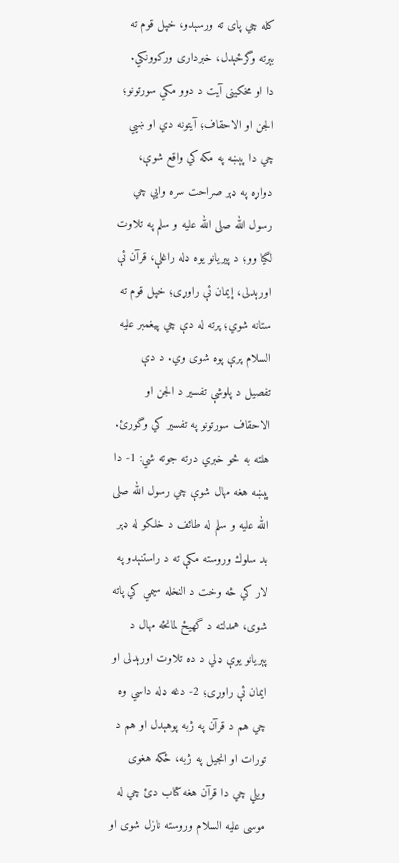كله چي پاى ته ورسېدو، خپل قوم ته بېرته وگرځېدل، خبردارى وركوونكي.
دا او مخكينى آيت د دوو مكي سورتونو؛ الجن او الاحقاف؛ آيتونه دي او ښيي چي دا پېښه په مكه كي واقع شوې، دواړه په ډېر صراحت سره وايي چي رسول الله صلى الله عليه و سلم په تلاوت لگيا وو؛ د پيريانو يوه ډله راغلې، قرآن ئې اورېدلى، إيمان ئې راوړى؛ خپل قوم ته ستانه شوي؛ پرته له دې چي پيغمبر عليه السلام پرې پوه شوى وي. د دې تفصيل د پلوشې تفسير د الجن او الاحقاف سورتونو په تفسير كي وگورئ. هلته به څو خبري درته جوته شي: 1- دا پېښه هغه مهال شوې چي رسول الله صلى الله عليه و سلم له طائف د خلكو له ډېر بد سلوك وروسته مكې ته د راستنېدو په لار كي څه وخت د النخله سيمي كي پاته شوى، همدلته د گهيځ لمانځه مهال د پېريانو يوې ډلي د ده تلاوت اورېدلى او ايمان ئې راوړى؛ 2- دغه ډله داسي وه چي هم د قرآن په ژبه پوهېدل او هم د تورات او انجيل په ژبه، ځكه هغوى ويلي چي دا قرآن هغه كتاب دئ چي له موسى عليه السلام وروسته نازل شوى او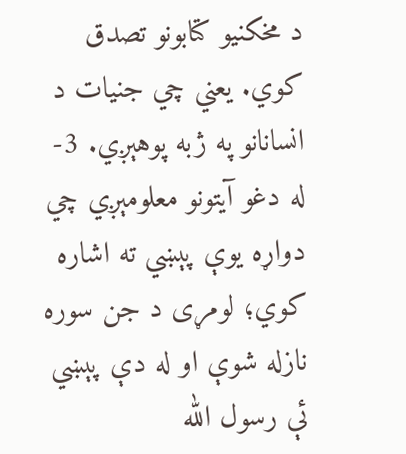د مخكنيو كتابونو تصدق كوي. يعني چي جنيات د انسانانو په ژبه پوهېږي. 3- له دغو آيتونو معلومېږي چي دواړه يوې پېښي ته اشاره كوي؛ لومړى د جن سوره نازله شوې او له دې پېښي ئې رسول الله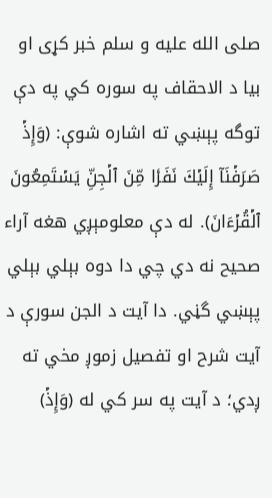صلى الله عليه و سلم خبر كړى او بيا د الاحقاف په سوره كي په دې توگه پېښي ته اشاره شوې: (وَإِذۡ صَرَفۡنَآ إِلَيۡكَ نَفَرٗا مِّنَ ٱلۡجِنِّ يَسۡتَمِعُونَ ٱلۡقُرۡءَانَ). له دې معلومېږي هغه آراء صحيح نه دي چي دا دوه بېلي بېلي پېښي گڼي. دا آيت د الجن سورې د آيت شرح او تفصيل زموږ مخي ته ږدي؛ د آيت په سر كي له (وَإِذۡ)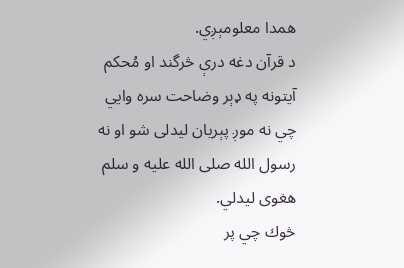همدا معلومېږي.
د قرآن دغه درې څرگند او مُحكم آيتونه په ډېر وضاحت سره وايي چي نه موږ پېريان ليدلى شو او نه رسول الله صلى الله عليه و سلم هغوى ليدلي.
څوك چي پر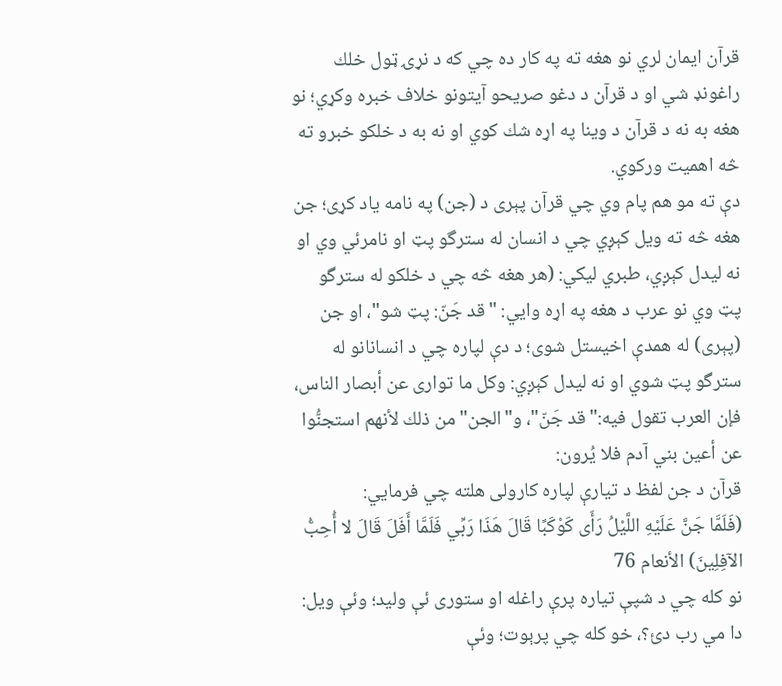قرآن ايمان لري نو هغه ته په كار ده چي كه د نړۍ ټول خلك راغونډ شي او د قرآن د دغو صريحو آيتونو خلاف خبره وكړي؛ نو هغه به نه د قرآن د وينا په اړہ شك كوي او نه به د خلكو خبرو ته څه اهميت وركوي.
دې ته مو هم پام وي چي قرآن پېرى د (جن) په نامه ياد كړى؛ جن هغه څه ته ويل كېږي چي د انسان له سترگو پټ او نامرئي وي او نه ليدل كېږي، طبري ليكي: (هر هغه څه چي د خلكو له سترگو پټ وي نو عرب د هغه په اړہ وايي: "قد جَنّ: پټ شو"، او جن (پېرى) له همدې اخيستل شوى؛ د دې لپاره چي د انسانانو له سترگو پټ شوي او نه ليدل كېږي: وكل ما توارى عن أبصار الناس، فإن العرب تقول فيه:"قد جَنّ"، و"الجن" من ذلك لأنهم استجنُّوا عن أعين بني آدم فلا يُرون:
قرآن د جن لفظ د تيارې لپاره كارولى هلته چي فرمايي:
(فَلَمَّا جَنَّ عَلَيْهِ اللَّيْلُ رَأَى كَوْكَبًا قَالَ هَذَا رَبِّي فَلَمَّا أَفَلَ قَالَ لا أُحِبُّ الآفِلِينَ) الأنعام 76
نو كله چي د شپې تياره پرې راغله او ستورى ئې وليد؛ وئې ويل: دا مي رب دئ؟، خو كله چي پرېوت؛ وئې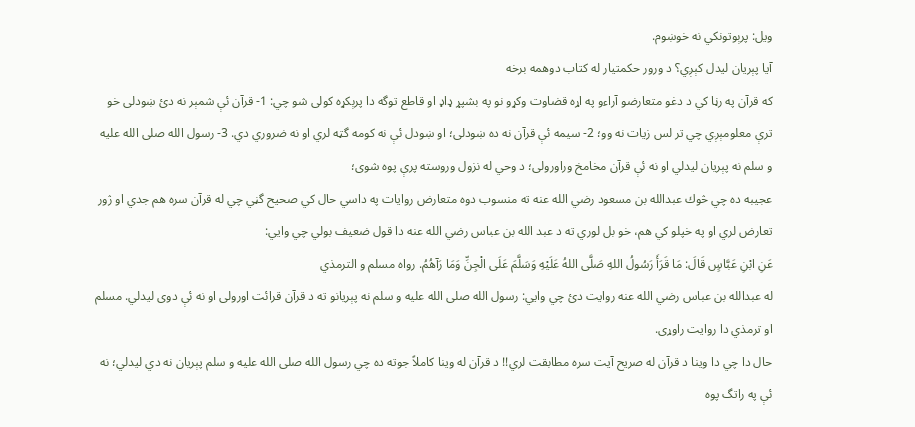ويل: پرېوتونكي نه خوښوم.
آيا پېريان ليدل كېږي؟ د ورور حكمتيار له كتاب دوهمه برخه
كه قرآن په رڼا كي د دغو متعارضو آراءو په اړه قضاوت وكړو نو په بشپړ ډاډ او قاطع توگه دا پرېكړه كولى شو چي: 1- قرآن ئې شمېر نه دئ ښودلى خو ترې معلومېږي چي تر لس زيات نه وو؛ 2- سيمه ئې قرآن نه ده ښودلى؛ او ښودل ئې نه كومه گټه لري او نه ضروري دي. 3- رسول الله صلى الله عليه و سلم نه پېريان ليدلي او نه ئې قرآن مخامخ وراورولى؛ د وحي له نزول وروسته پرې پوه شوى؛
عجيبه ده چي څوك عبدالله بن مسعود رضي الله عنه ته منسوب دوه متعارض روايات په داسي حال كي صحيح گڼي چي له قرآن سره هم جدي او ژور تعارض لري او په خپلو كي هم، خو بل لوري ته د عبد الله بن عباس رضي الله عنه دا قول ضعيف بولي چي وايي:
عَنِ ابْنِ عَبَّاسٍ قَالَ: مَا قَرَأَ رَسُولُ اللهِ صَلَّى اللهُ عَلَيْهِ وَسَلَّمَ عَلَى الْجِنِّ وَمَا رَآهُمُ. رواه مسلم و الترمذي
له عبدالله بن عباس رضي الله عنه روايت دئ چي وايي: رسول الله صلى الله عليه و سلم نه پېريانو ته د قرآن قرائت اورولى او نه ئې دوى ليدلي. مسلم او ترمذي دا روايت راوړى.
حال دا چي دا وينا د قرآن له صريح آيت سره مطابقت لري!! د قرآن له وينا كاملاً جوته ده چي رسول الله صلى الله عليه و سلم پېريان نه دي ليدلي؛ نه ئې په راتگ پوه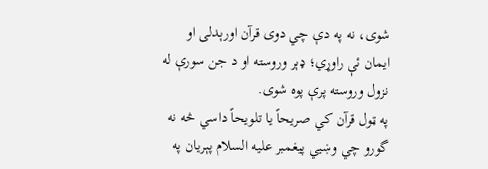شوى، نه په دې چي دوى قرآن اورېدلى او ايمان ئې راوړي؛ ډېر وروسته او د جن سورې له نزول وروسته پرې پوه شوى.
په ټول قرآن كي صريحاً يا تلويحاً داسي څه نه گورو چي وښيي پيغمبر عليه السلام پېريان په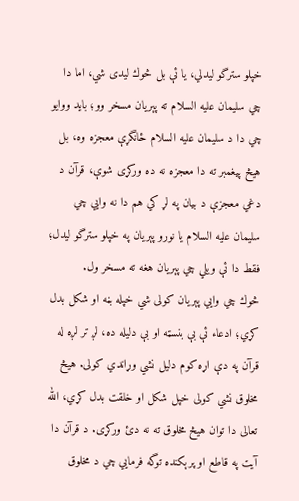خپلو سترگو ليدلي، يا ئې بل څوك ليدى شي، اما دا چي سليمان عليه السلام ته پېريان مسخر وو؛ بايد ووايو چي دا د سليمان عليه السلام ځانگړې معجزه وه، بل هيڅ پيغمبر ته دا معجزه نه ده وركړى شوې، قرآن د دغي معجزې د بيان په لړ كي هم دا نه وايي چي سليمان عليه السلام يا نورو پېريان په خپلو سترگو ليدل؛ فقط دا ئې ويلي چي پېريان هغه ته مسخر ول.
څوك چي وايي پېريان كولى شي خپله بڼه او شكل بدل كړي؛ ادعاء ئې بې بنسټه او بې دليله ده، لږ تر لږه له قرآن په دې اړه كوم دليل نشي وړاندي كولى. هيڅ مخلوق نشي كولى خپل شكل او خلقت بدل كړي، الله تعالى دا توان هيڅ مخلوق ته نه دئ وركړى. د قرآن دا آيت په قاطع او پرېكنده توگه فرمايي چي د مخلوق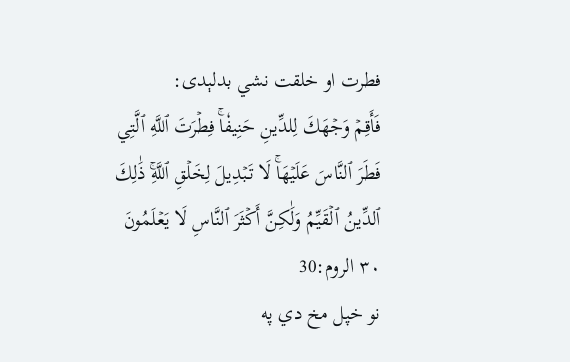فطرت او خلقت نشي بدلېدى:
فَأَقِمۡ وَجۡهَكَ لِلدِّينِ حَنِيفٗاۚ فِطۡرَتَ ٱللَّهِ ٱلَّتِي فَطَرَ ٱلنَّاسَ عَلَيۡهَاۚ لَا تَبۡدِيلَ لِخَلۡقِ ٱللَّهِۚ ذَٰلِكَ ٱلدِّينُ ٱلۡقَيِّمُ وَلَٰكِنَّ أَكۡثَرَ ٱلنَّاسِ لَا يَعۡلَمُونَ ٣٠ الروم:30
نو خپل مخ دي په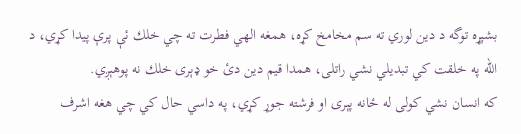بشپړہ توگه د دين لوري ته سم مخامخ كړہ، همغه الهي فطرت ته چي خلك ئې پرې پيدا كړي، د الله په خلقت كي تبديلي نشي راتلى، همدا قيم دين دئ خو ډېرى خلك نه پوهېږي.
كه انسان نشي كولى له ځانه پېرى او فرشته جوړ كړي، په داسي حال كي چي هغه اشرف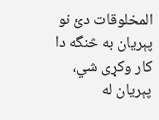المخلوقات دئ نو پېريان به څنگه دا كار وكړى شي، پېريان له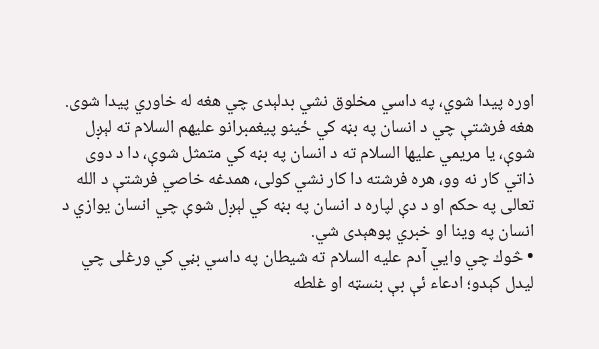اوره پيدا شوي، په داسي مخلوق نشي بدلېدى چي هغه له خاوري پيدا شوى.
هغه فرشتې چي د انسان په بڼه كي ځينو پيغمبرانو عليهم السلام ته لېږل شوې، يا مريمي عليها السلام ته د انسان په بڼه كي متمثل شوې، دا د دوى ذاتي كار نه وو، هره فرشته دا كار نشي كولى، همدغه خاصي فرشتې د الله تعالى په حكم او د دې لپاره د انسان په بڼه كي لېږل شوې چي انسان يوازي د انسان په وينا او خبري پوهېدى شي.
• څوك چي وايي آدم عليه السلام ته شيطان په داسي بڼي كي ورغلى چي ليدل كېدو؛ ادعاء ئې بې بنسټه او غلطه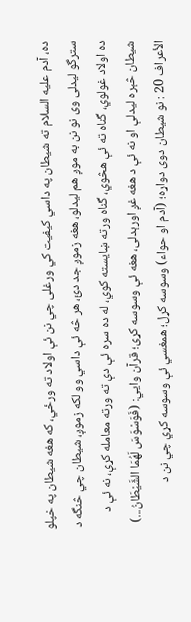ده، آدم عليه السلام ته شيطان په داسي كيفيت كي ورغلى چي نن ئې اولاد ته ورځي، كه هغه شيطان په خپلو سترگو ليدلى وى نو نن به موږ هم ليدلو، هغه زموږ جد دئ، هر څه ئې داسي وو لكه زموږ، شيطان چي څنگه د ده اولاد غولوي، گناه ته ئې هڅوي، گناه ورته ښايسته كوي، له ده سره ئې دې ته ورته معامله كړې، نه ئې د شيطان څېره ليدلې او نه ئې د هغه غږ اورېدلى، هغه ئې وسوسه كړى؛ قرآن وايي: (فَوَسْوَسَ لَهُمَا الشَّيْطَانُ...) الأعراف 20 : نو شيطان دوى دواړه؛ (آدم او حواء) وسوسه كړل؛ همغسي ئې وسوسه كړي چي نن د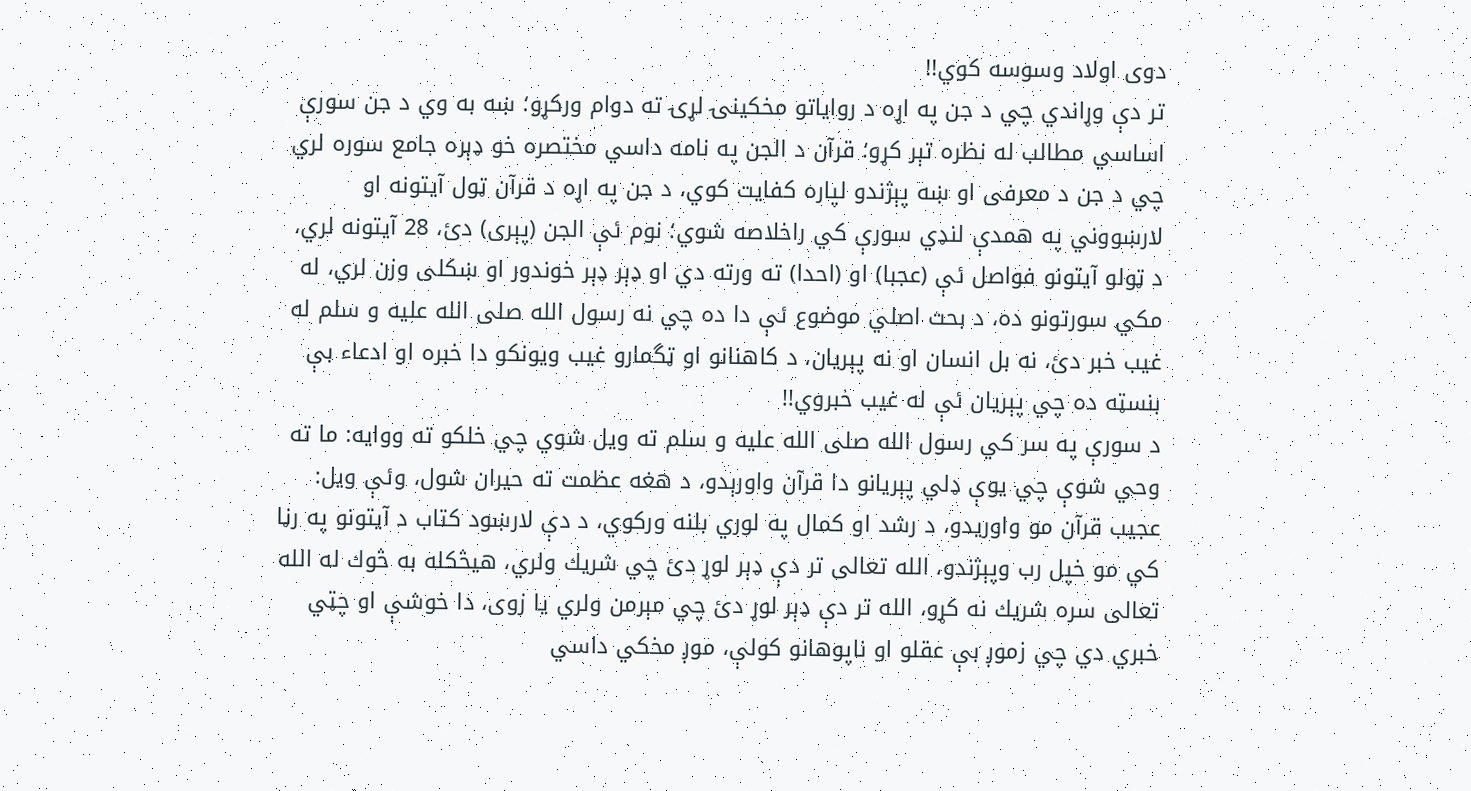دوى اولاد وسوسه كوي!!
تر دې وړاندي چي د جن په اړه د رواياتو مخكينۍ لړۍ ته دوام وركړو؛ ښه به وي د جن سورې اساسي مطالب له نظره تېر كړو؛ قرآن د الجن په نامه داسي مختصره خو ډېره جامع سوره لري چي د جن د معرفى او ښه پېژندو لپاره كفايت كوي، د جن په اړه د قرآن ټول آيتونه او لارښووني په همدې لنډي سورې كي راخلاصه شوي؛ نوم ئې الجن (پېرى) دئ، 28 آيتونه لري، د ټولو آيتونو فواصل ئې (عجبا) او (احدا) ته ورته دي او ډېر ډېر خوندور او ښكلى وزن لري، له مكي سورتونو ده، د بحث اصلي موضوع ئې دا ده چي نه رسول الله صلى الله عليه و سلم له غيب خبر دئ، نه بل انسان او نه پېريان، د كاهنانو او ټگمارو غيب ويونكو دا خبره او ادعاء بې بنسټه ده چي پېريان ئې له غيب خبروي!!
د سورې په سر كي رسول الله صلى الله عليه و سلم ته ويل شوي چي خلكو ته ووايه: ما ته وحي شوې چي يوې ډلي پېريانو دا قرآن واورېدو، د هغه عظمت ته حيران شول، وئې ويل: عجيب قرآن مو واوريدو، د رشد او كمال په لوري بلنه وركوي، د دې لارښود كتاب د آيتونو په رڼا كي مو خپل رب وپېژندو، الله تعالى تر دې ډېر لوړ دئ چي شريك ولري، هيڅكله به څوك له الله تعالى سره شريك نه كړو، الله تر دې ډېر لوړ دئ چي مېرمن ولري يا زوى، دا خوشې او چټي خبري دي چي زموږ بې عقلو او ناپوهانو كولې، موږ مخكي داسي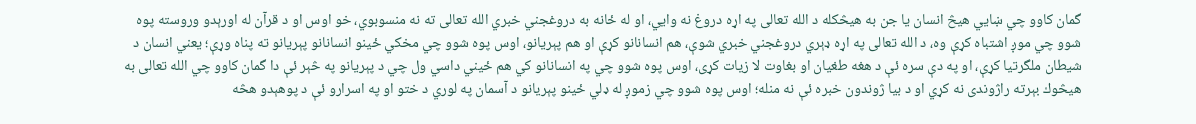گمان كاوو چي ښايي هيڅ انسان يا جن به هيڅكله د الله تعالى په اړه دروغ نه وايي، او له ځانه به دروغجني خبري الله تعالى ته نه منسوبوي، خو اوس او د قرآن له اورېدو وروسته پوه شوو چي موږ اشتباه كړې وه، د الله تعالى په اړه ډېري دروغجني خبري شوې، هم انسانانو كړې او هم پېريانو، اوس پوه شوو چي مخكي ځينو انسانانو پېريانو ته پناه وړې؛ يعني انسان د شيطان ملگرتيا كړې، او په دې سره ئې د هغه طغيان او بغاوت لا زيات كړى، اوس پوه شوو چي په انسانانو كي هم ځيني داسي ول چي د پېريانو په څېر ئې دا گمان كاوو چي الله تعالى به هيڅوك بېرته راژوندى نه كړي او د بيا ژوندون خبره ئې نه منله؛ اوس پوه شوو چي زموږ له ډلي ځينو پېريانو د آسمان په لوري د ختو او په اسرارو ئې د پوهېدو هڅه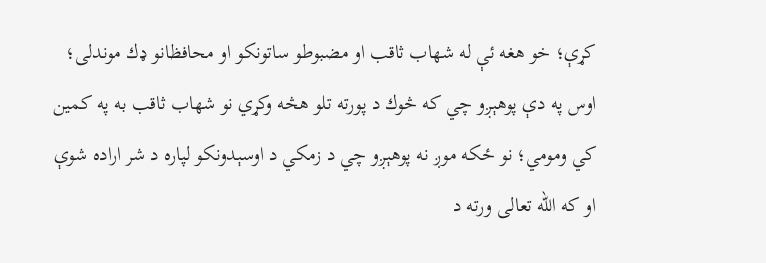كړې؛ خو هغه ئې له شهاب ثاقب او مضبوطو ساتونكو او محافظانو ډك موندلى؛ اوس په دې پوهېږو چي كه څوك د پورته تلو هڅه وكړي نو شهاب ثاقب به په كمين كي ومومي؛ نو ځكه موږ نه پوهېږو چي د زمكي د اوسېدونكو لپاره د شر اراده شوې او كه الله تعالى ورته د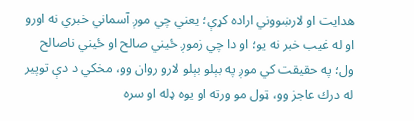هدايت او لارښووني اراده كړې؛ يعني چي موږ آسماني خبري نه اورو او له غيب خبر نه يو؛ او دا چي زموږ ځيني صالح او ځيني ناصالح ول؛ په حقيقت كي موږ په بېلو بېلو لارو روان وو، مخكي د دې توپير له درك عاجز وو، ټول مو ورته او يوه ډله او سره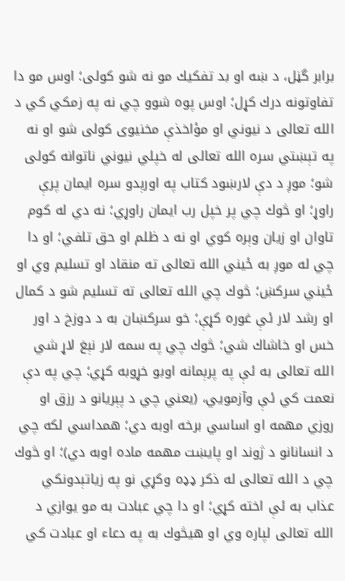برابر گڼل، د ښه او بد تفكيك مو نه شو كولى؛ اوس مو دا تفاوتونه درك كړل؛ اوس پوه شوو چي نه په زمكي كي د الله تعالى د نيوني او مؤاخذې مخنيوى كولى شو او نه په تېښتي سره الله تعالى له خپلي نيوني ناتوانه كولى شو؛ موږ د دې لارښود كتاب په اورېدو سره ايمان پرې راوړ؛ او څوك چي پر خپل رب ايمان راوړي؛ نه دي له كوم تاوان او زيان وېره كوي او نه د ظلم او حق تلفي؛ او دا چي له موږ به ځيني الله تعالى ته منقاد او تسليم وي او ځيني سركښ؛ څوك چي الله تعالى ته تسليم شو د كمال او رشد لار ئې غوره كړې؛ خو سركښان به د دوزخ د اور خس او خاشاك شي؛ څوك چي په سمه لار نېغ لاړ شي الله تعالى به ئې په پرېمانه اوبو خړوبه كړي؛ چي په دې نعمت كي ئې وآزمويي، (يعني چي د پېريانو د رزق او روزي مهمه او اساسي برخه اوبه دي؛ همداسي لكه چي د انسانانو د ژوند او پايښت مهمه ماده اوبه دي)؛ او څوك چي د الله تعالى له ذكر ډډه وكړي نو په زياتېدونكي عذاب به ئې اخته كړي؛ او دا چي عبادت به مو يوازي د الله تعالى لپاره وي او هيڅوك به په دعاء او عبادت كي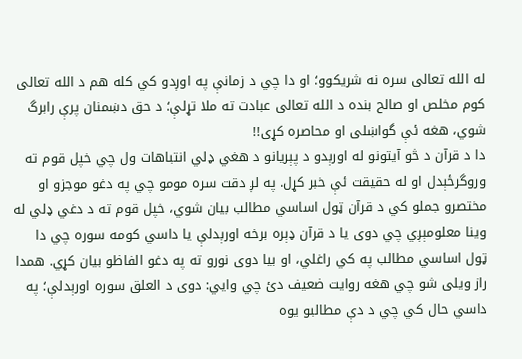له الله تعالى سره نه شريكوو؛ او دا چي د زمانې په اوږدو كي كله هم د الله تعالى كوم مخلص او صالح بنده د الله تعالى عبادت ته ملا تړلې؛ د حق دښمنان پرې رابرگ شوي، هغه ئې گواښلى او محاصره كړى!!
دا د قرآن د څو آيتونو له اورېدو د پېريانو د هغي ډلي انتباهات ول چي خپل قوم ته وروگرځېدل او له حقيقت ئې خبر كړل. په لږ دقت سره مومو چي په دغو موجزو او مختصرو جملو كي د قرآن ټول اساسي مطالب بيان شوي، خپل قوم ته د دغي ډلي له وينا معلومېږي چي دوى يا د قرآن ډېره برخه اورېدلې يا داسي كومه سوره چي دا ټول اساسي مطالب په كي راغلي، او بيا دوى نورو ته په دغو الفاظو بيان كړي. همدا راز ويلى شو چي هغه روايت ضعيف دئ چي وايي: دوى د العلق سوره اورېدلې؛ په داسي حال كي چي د دې مطالبو يوه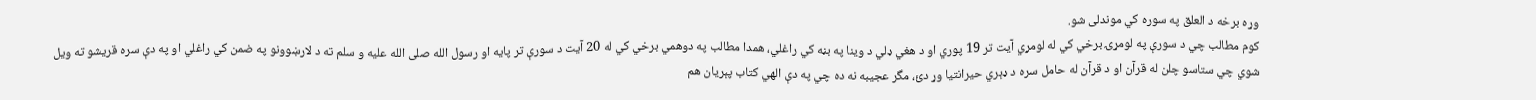وړه برخه د العلق په سوره كي موندلى شو.
كوم مطالب چي د سورې په لومړۍ برخي كي له لومړي آيت تر 19 پوري او د هغي ډلي د وينا په بڼه كي راغلي، همدا مطالب په دوهمي برخي كي له 20 آيت د سورې تر پايه او رسول الله صلى الله عليه و سلم ته د لارښوونو په ضمن كي راغلي او په دې سره قريشو ته ويل شوي چي ستاسو چلن له قرآن او د قرآن له حامل سره د ډېري حيرانتيا وړ دئ، مگر عجيبه نه ده چي په دې الهي كتاب پېريان هم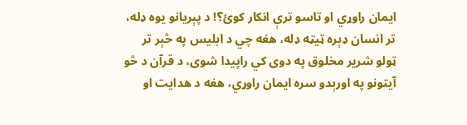ايمان راوړي او تاسو ترې انكار كوئ؟! د پېريانو يوه ډله، تر انسان ډېره ټيټه ډله، هغه چي د ابليس په څېر تر ټولو شرير مخلوق په دوى كي راپيدا شوى، د قرآن د څو آيتونو په اورېدو سره ايمان راوړي، هغه د هدايت او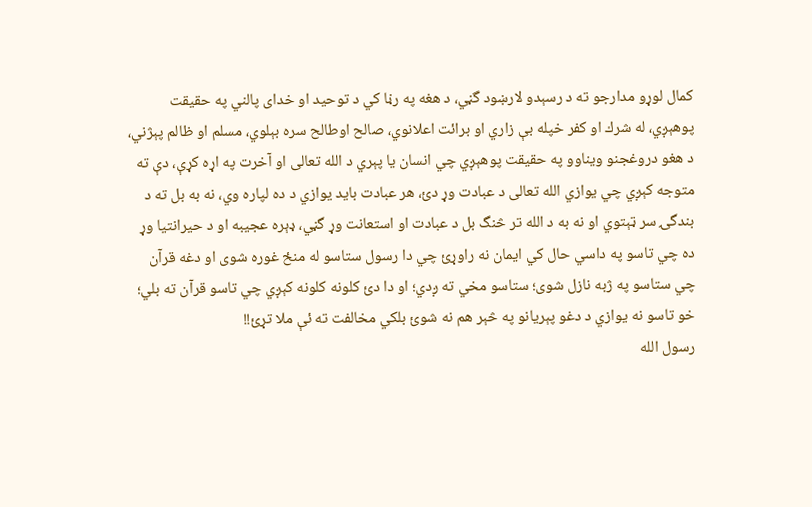كمال لوړو مدارجو ته د رسېدو لارښود گڼي، د هغه په رڼا كي د توحيد او خداى پالني په حقيقت پوهېږي، له شرك او كفر خپله بې زاري او برائت اعلانوي، صالح اوطالح سره بېلوي، مسلم او ظالم پېژني، د هغو دروغجنو ويناوو په حقيقت پوهېږي چي انسان يا پېري د الله تعالى او آخرت په اړه كړې، دې ته متوجه كېږي چي يوازي الله تعالى د عبادت وړ دئ، هر عبادت بايد يوازي د ده لپاره وي، نه به بل ته د بندگۍ سر ټېتوي او نه به د الله تر څنگ بل د عبادت او استعانت وړ گڼي، ډېره عجيبه او د حيرانتيا وړ ده چي تاسو په داسي حال كي ايمان نه راوړئ چي دا رسول ستاسو له منځ غوره شوى او دغه قرآن چي ستاسو په ژبه نازل شوى؛ ستاسو مخي ته ږدي؛ او دا دئ كلونه كلونه كېږي چي تاسو قرآن ته بلي؛ خو تاسو نه يوازي د دغو پېريانو په څېر هم نه شوئ بلكي مخالفت ته ئې ملا تړئ!!
رسول الله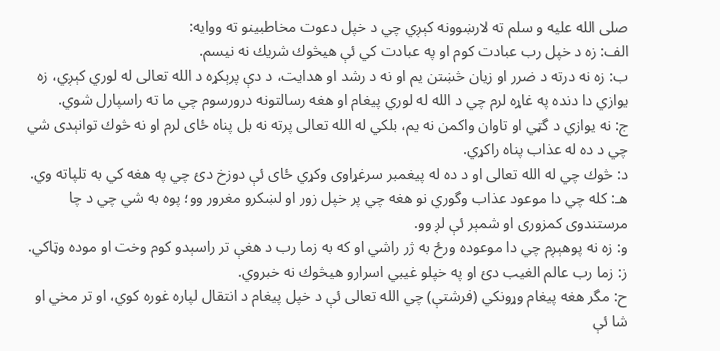صلى الله عليه و سلم ته لارښوونه كېږي چي د خپل دعوت مخاطبينو ته ووايه:
الف: زه د خپل رب عبادت كوم او په عبادت كي ئې هيڅوك شريك نه نيسم.
ب: زه نه درته د ضرر او زيان څښتن يم او نه د رشد او هدايت، د دې پرېكړه د الله تعالى له لوري كېږي، زه يوازي دا دنده په غاړه لرم چي د الله له لوري پيغام او هغه رسالتونه درورسوم چي ما ته راسپارل شوي.
ج: نه يوازي د گټي او تاوان واكمن نه يم، بلكي له الله تعالى پرته نه بل پناه ځاى لرم او نه څوك توانېدى شي چي د ده له عذاب پناه راكړي.
د: څوك چي له الله تعالى او د ده له پيغمبر سرغړاوى وكړي ځاى ئې دوزخ دئ چي په هغه كي به تلپاته وي.
هـ: كله چي دا موعود عذاب وگوري نو هغه چي پر خپل زور او لښكرو مغرور وو؛ پوه به شي چي د چا مرستندوى كمزورى او شمېر ئې لږ وو.
و: زه نه پوهېږم چي دا موعوده ورځ به ژر راشي او كه به زما رب د هغې تر راسېدو كوم وخت او موده وټاكي.
ز: زما رب عالم الغيب دئ او په خپلو غيبي اسرارو هيڅوك نه خبروي.
ح: مگر هغه پيغام وړونكي (فرشتې) چي الله تعالى ئې د خپل پيغام د انتقال لپاره غوره كوي، او تر مخي او شا ئې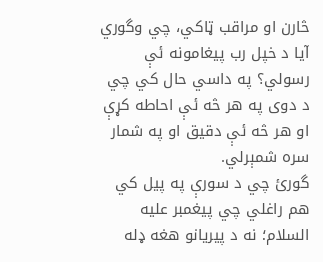څارن او مراقب ټاكي، چي وگوري آيا د خپل رب پيغامونه ئې رسولي؟ په داسي حال كي چي د دوى په هر څه ئې احاطه كړې او هر څه ئې دقيق او په شمار سره شمېرلي.
گورئ چي د سورې په پيل كي هم راغلي چي پيغمبر عليه السلام؛ نه د پيريانو هغه ډله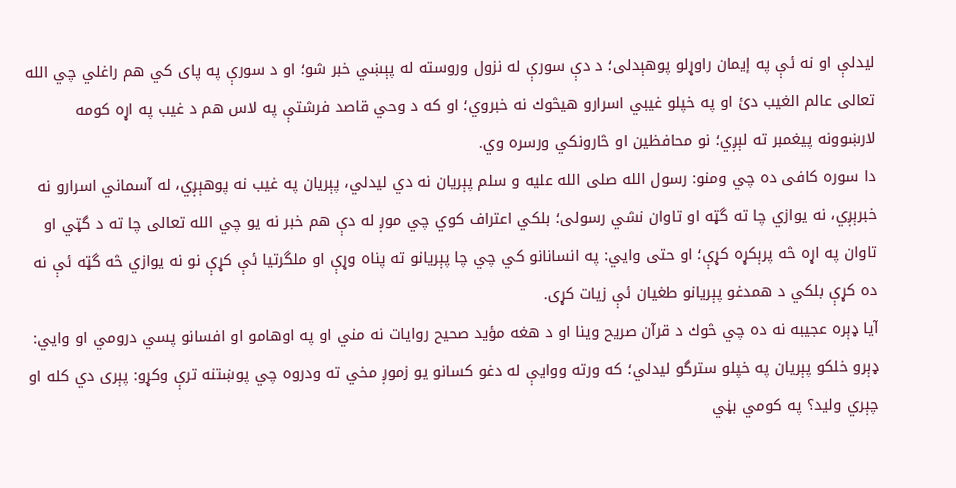ليدلې او نه ئې په إيمان راوړلو پوهېدلى؛ د دې سورې له نزول وروسته له پېښي خبر شو؛ او د سورې په پاى كي هم راغلي چي الله تعالى عالم الغيب دئ او په خپلو غيبي اسرارو هيڅوك نه خبروي؛ او كه د وحي قاصد فرشتې په لاس هم د غيب په اړه كومه لارښوونه پيغمبر ته لېږي؛ نو محافظين او څارونكي ورسره وي.
دا سوره كافى ده چي ومنو: رسول الله صلى الله عليه و سلم پېريان نه دي ليدلي، پېريان په غيب نه پوهېږي، له آسماني اسرارو نه خبرېږي، نه يوازي چا ته گټه او تاوان نشي رسولى؛ بلكي اعتراف كوي چي موږ له دې هم خبر نه يو چي الله تعالى چا ته د گټي او تاوان په اړه څه پرېكړه كړې؛ او حتى وايي: په انسانانو كي چي چا پېريانو ته پناه وړې او ملگرتيا ئې كړې نو نه يوازي څه گټه ئې نه ده كړې بلكي د همدغو پېريانو طغيان ئې زيات كړى.
آيا ډېره عجيبه نه ده چي څوك د قرآن صريح وينا او د هغه مؤيد صحيح روايات نه مني او په اوهامو او افسانو پسي درومي او وايي: ډېرو خلكو پېريان په خپلو سترگو ليدلي؛ كه ورته ووايې له دغو كسانو يو زموږ مخي ته ودروه چي پوښتنه ترې وكړو: پېرى دي كله او چېري وليد؟ په كومي بڼي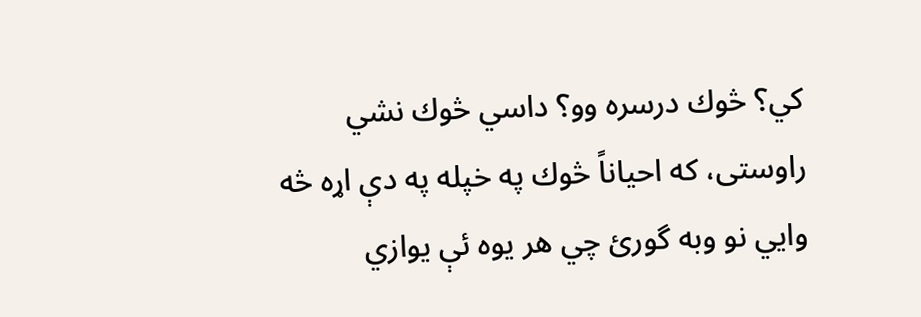كي؟ څوك درسره وو؟ داسي څوك نشي راوستى، كه احياناً څوك په خپله په دې اړہ څه وايي نو وبه گورئ چي هر يوه ئې يوازي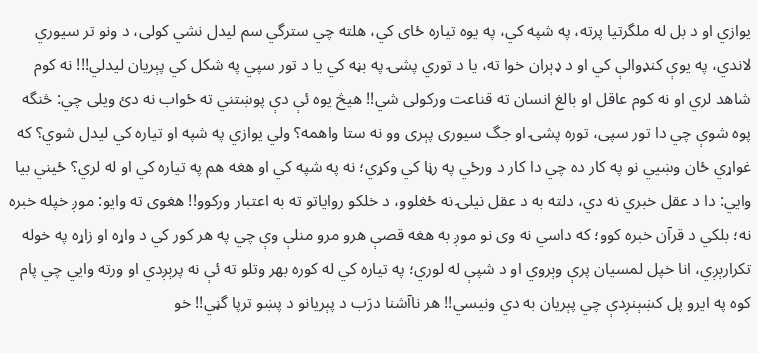يوازي او د بل له ملگرتيا پرته، په شپه كي، په يوه تياره ځاى كي، هلته چي سترگي سم ليدل نشي كولى، د ونو تر سيوري لاندي، په يوې كنډوالې كي او د ډېران خوا ته، يا د توري پشۍ په بڼه كي يا د تور سپي په شكل كي پېريان ليدلي!!! نه كوم شاهد لري او نه كوم عاقل او بالغ انسان ته قناعت وركولى شي!! هيڅ يوه ئې دې پوښتني ته ځواب نه دئ ويلى چي: څنگه پوه شوې چي دا تور سپى، توره پشۍ او جگ سيورى پېرى وو نه ستا واهمه؟ ولي يوازي په شپه او تياره كي ليدل شوي؟ كه غواړي ځان وښيي نو په كار ده چي دا كار د ورځي په رڼا كي وكړي؛ نه په شپه كي او هغه هم په تياره كي او له لري؟ ځيني بيا وايي: دا د عقل خبري نه دي، دلته به د عقل نيلۍ نه ځغلوو، د خلكو رواياتو ته به اعتبار وركوو!! هغوى ته وايو: موږ خپله خبره نه؛ بلكي د قرآن خبره كوو؛ كه داسي نه وى نو موږ به هغه قصې هرو مرو منلې وې چي په هر كور كي د واړه او زاړه په خوله تكرارېږي، انا خپل لمسيان پرې وېروي او د شپې له لوري؛ په تياره كي له كوره بهر وتلو ته ئې نه پرېږدي او ورته وايي چي پام كوه په ايرو پل كښېنږدې چي پېريان به دي ونيسي!! هر ناآشنا درَب د پېريانو د پښو ترپا گڼي!! خو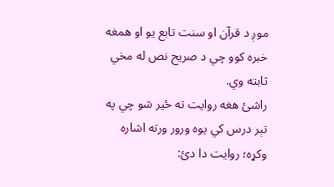موږ د قرآن او سنت تابع يو او همغه خبره كوو چي د صريح نص له مخي ثابته وي.
راشئ هغه روايت ته ځير شو چي په تېر درس كي يوه ورور ورته اشاره وكړه؛ روايت دا دئ: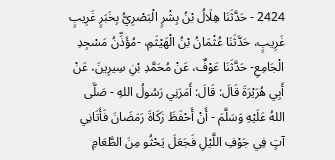2424 - حَدَّثَنَا هِلَالُ بْنُ بِشْرٍ الْبَصْرِيُّ بِخَبَرٍ غَرِيبٍ غَرِيبٍ، حَدَّثَنَا عُثْمَانُ بْنُ الْهَيْثَمِ، -مُؤَذِّنُ مَسْجِدِ الْجَامِعِ- حَدَّثَنَا عَوْفٌ، عَنْ مُحَمَّدِ بْنِ سِيرِينَ، عَنْ أَبِي هُرَيْرَةَ قَالَ: قَالَ: أَمَرَنِي رَسُولُ اللهِ - صَلَّى اللهُ عَلَيْهِ وَسَلَّمَ - أَنْ أَحْفَظَ زَكَاةَ رَمَضَانَ فَأَتَانِي آتٍ فِي جَوْفِ اللَّيْلِ فَجَعَلَ يَحْثُو مِنَ الطَّعَامِ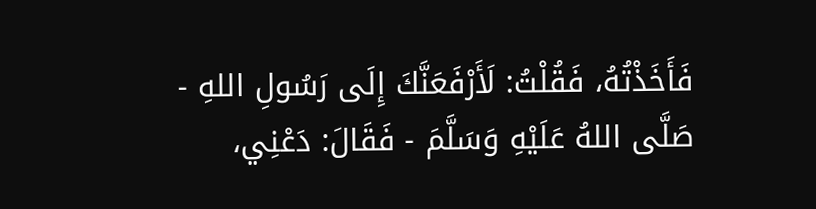فَأَخَذْتُهُ، فَقُلْتُ: لَأَرْفَعَنَّكَ إِلَى رَسُولِ اللهِ - صَلَّى اللهُ عَلَيْهِ وَسَلَّمَ - فَقَالَ: دَعْنِي،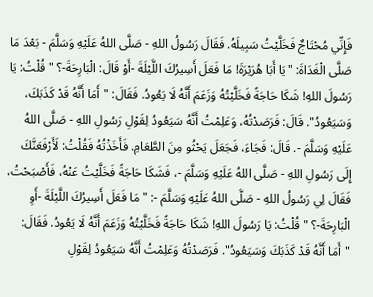فَإِنِّي مُحْتَاجٌ فَخَلَّيْتُ سَبِيلَهُ. فَقَالَ رَسُولُ اللهِ - صَلَّى اللهُ عَلَيْهِ وَسَلَّمَ - بَعْدَ مَا صَلَّى الْغَدَاةَ: "يَا أَبَا هُرَيْرَةَ! مَا فَعَلَ أَسِيرُكَ اللَّيْلَةَ -أَوْ قَالَ: الْبَارِحَةَ-؟ " قُلْتُ: يَا رَسُولَ اللهِ! شَكَا حَاجَةً فَخَلَّيْتُهُ وَزَعَمَ أَنَّهُ لَا يَعُودُ. فَقَالَ: "أَمَا أَنَّهُ قَدْ كَذَبَكَ، وَسَيَعُودُ". قَالَ: فَرَصَدْتُهُ، وَعَلِمْتُ أَنَّهُ سَيَعُودُ لِقَوْلِ رَسُولِ اللهِ - صَلَّى اللهُ عَلَيْهِ وَسَلَّمَ -. قَالَ: فَجَاءَ، فَجَعَلَ يَحْثُو مِنَ الطَّعَامِ. فَأَخَذْتُهُ فَقُلْتُ: لَأَرْفَعَنَّكَ إِلَى رَسُولِ اللهِ - صَلَّى اللهُ عَلَيْهِ وَسَلَّمَ -، فَشَكَا حَاجَةً فَخَلَّيْتُ عَنْهُ، فَأَصْبَحْتُ، فَقَالَ لِي رَسُولُ اللهِ - صَلَّى اللهُ عَلَيْهِ وَسَلَّمَ -: "مَا فَعَلَ أَسِيرُكَ اللَّيْلَةَ -أَوِ الْبَارِحَةَ-؟ " قُلْتُ: يَا رَسُولَ اللهِ! شَكَا حَاجَةً فَخَلَّيْتُهُ وَزَعَمَ أَنَّهُ لَا يَعُودُ. فَقَالَ: "أَمَا أَنَّهُ قَدْ كَذَبَكَ وَسَيَعُودُ". فَرَصَدْتُهُ وَعَلِمْتُ أَنَّهُ سَيَعُودُ لِقَوْلِ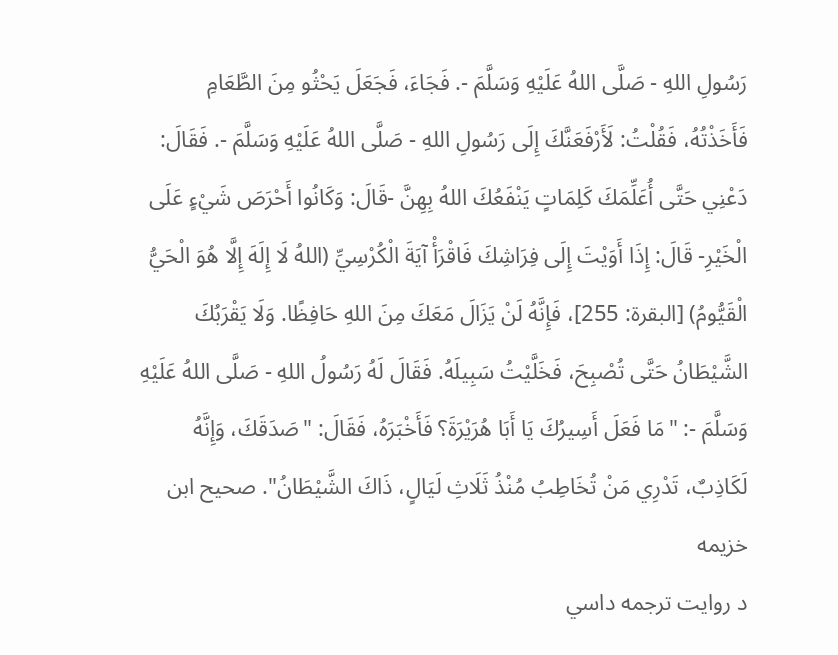رَسُولِ اللهِ - صَلَّى اللهُ عَلَيْهِ وَسَلَّمَ -. فَجَاءَ، فَجَعَلَ يَحْثُو مِنَ الطَّعَامِ فَأَخَذْتُهُ، فَقُلْتُ: لَأَرْفَعَنَّكَ إِلَى رَسُولِ اللهِ - صَلَّى اللهُ عَلَيْهِ وَسَلَّمَ -. فَقَالَ: دَعْنِي حَتَّى أُعَلِّمَكَ كَلِمَاتٍ يَنْفَعُكَ اللهُ بِهِنَّ -قَالَ: وَكَانُوا أَحْرَصَ شَيْءٍ عَلَى الْخَيْرِ- قَالَ: إِذَا أَوَيْتَ إِلَى فِرَاشِكَ فَاقْرَأْ آيَةَ الْكُرْسِيِّ (اللهُ لَا إِلَهَ إِلَّا هُوَ الْحَيُّ الْقَيُّومُ) [البقرة: 255]، فَإِنَّهُ لَنْ يَزَالَ مَعَكَ مِنَ اللهِ حَافِظًا. وَلَا يَقْرَبُكَ الشَّيْطَانُ حَتَّى تُصْبِحَ، فَخَلَّيْتُ سَبِيلَهُ. فَقَالَ لَهُ رَسُولُ اللهِ - صَلَّى اللهُ عَلَيْهِ وَسَلَّمَ -: "مَا فَعَلَ أَسِيرُكَ يَا أَبَا هُرَيْرَةَ؟ فَأَخْبَرَهُ، فَقَالَ: "صَدَقَكَ، وَإِنَّهُ لَكَاذِبٌ، تَدْرِي مَنْ تُخَاطِبُ مُنْذُ ثَلَاثِ لَيَالٍ، ذَاكَ الشَّيْطَانُ". صحيح ابن خزيمه
د روايت ترجمه داسي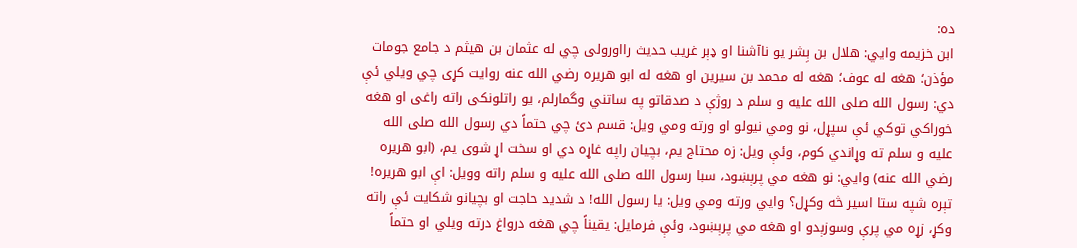ده:
ابن خزيمه وايي: هلال بن بِشر يو ناآشنا او ډېر غريب حديث رااورولى چي له عثمان بن هيثم د جامع جومات مؤذن؛ هغه له عوف؛ هغه له محمد بن سيرين او هغه له ابو هريره رضي الله عنه روايت كړى چي ويلي ئې دي: رسول الله صلى الله عليه و سلم د روژې د صدقاتو په ساتني وگمارلم، يو راتلونكى راته راغى او هغه خوراكي توكي ئې سپړل، نو ومي نيولو او ورته ومي ويل: قسم دئ چي حتماً دي رسول الله صلى الله عليه و سلم ته وړاندي كوم، وئې ويل: زه محتاج يم، بچيان راپه غاړہ دي او سخت اړ شوى يم، (ابو هريره رضي الله عنه) وايي: نو هغه مي پرېښود، سبا رسول الله صلى الله عليه و سلم راته وويل: اې ابو هريره! تېره شپه ستا اسير څه وكړل؟ وايي ورته ومي ويل: يا رسول الله! د شديد حاجت او بچيانو شكايت ئې راته وكړ، زړہ مي پرې وسوزېدو او هغه مي پرېښود، وئې فرمايل: يقيناً چي هغه درواغ درته ويلي او حتماً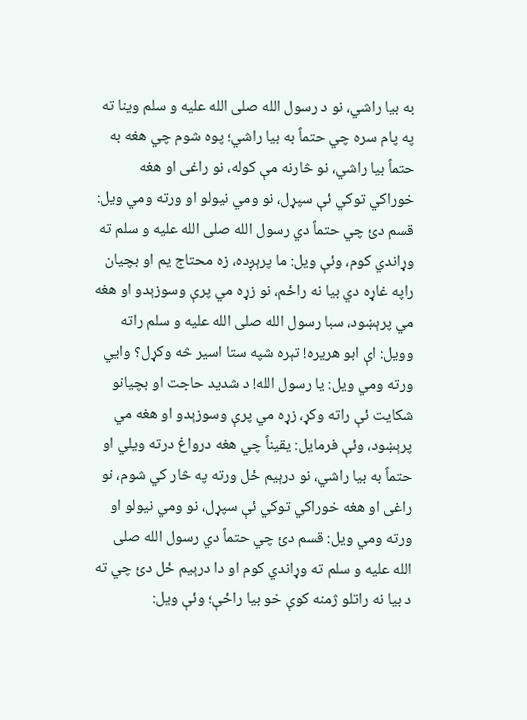به بيا راشي، نو د رسول الله صلى الله عليه و سلم وينا ته په پام سره چي حتماً به بيا راشي؛ پوه شوم چي هغه به حتماً بيا راشي، نو څارنه مې كوله، نو راغى او هغه خوراكي توكي ئې سپړل، نو ومي نيولو او ورته ومي ويل: قسم دئ چي حتماً دي رسول الله صلى الله عليه و سلم ته وړاندي كوم، وئې ويل: ما پرېږده، زه محتاج يم او بچيان راپه غاړہ دي بيا نه راځم، نو زړہ مي پرې وسوزېدو او هغه مي پرېښود، سبا رسول الله صلى الله عليه و سلم راته وويل: اې ابو هريره! تېره شپه ستا اسير څه وكړل؟ وايي ورته ومي ويل: يا رسول الله! د شديد حاجت او بچيانو شكايت ئې راته وكړ، زړہ مي پرې وسوزېدو او هغه مي پرېښود، وئې فرمايل: يقيناً چي هغه درواغ درته ويلي او حتماً به بيا راشي، نو درېيم ځل ورته په څار كي شوم، نو راغى او هغه خوراكي توكي ئې سپړل، نو ومي نيولو او ورته ومي ويل: قسم دئ چي حتماً دي رسول الله صلى الله عليه و سلم ته وړاندي كوم او دا درېيم ځل دئ چي ته د بيا نه راتلو ژمنه كوې خو بيا راځې؛ وئې ويل: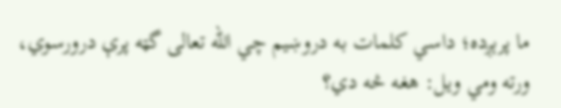ما پرېږده؛ داسي كلمات به دروښيم چي الله تعالى گټه پرې درورسوي، ورته ومي ويل: هغه څه دي؟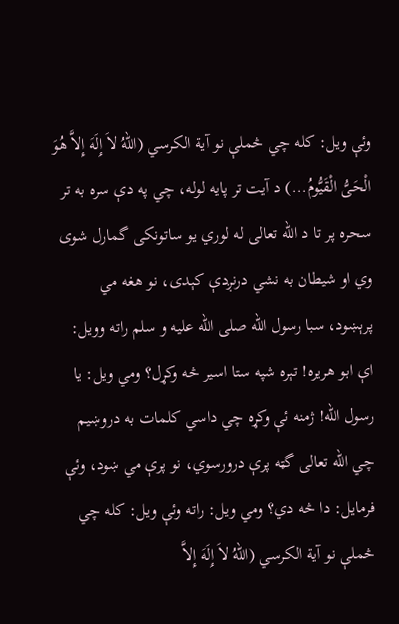وئې ويل: كله چي څملې نو آية الكرسي (اللهُ لاَ إِلَهَ إِلاَّ هُوَ الْحَىُّ الْقَيُّومُ...) د آيت تر پايه لوله، چي په دې سره به تر سحره پر تا د الله تعالى له لوري يو ساتونكى گمارل شوى وي او شيطان به نشي درنږدې كېدى، نو هغه مي پرېښود، سبا رسول الله صلى الله عليه و سلم راته وويل: اې ابو هريره! تېره شپه ستا اسير څه وكړل؟ ومي ويل: يا رسول الله! ژمنه ئې وكړہ چي داسي كلمات به دروښيم چي الله تعالى گټه پرې درورسوي، نو پرې مي ښود، وئې فرمايل: دا څه دي؟ ومي ويل: راته وئې ويل: كله چي څملې نو آية الكرسي (اللهُ لاَ إِلَهَ إِلاَّ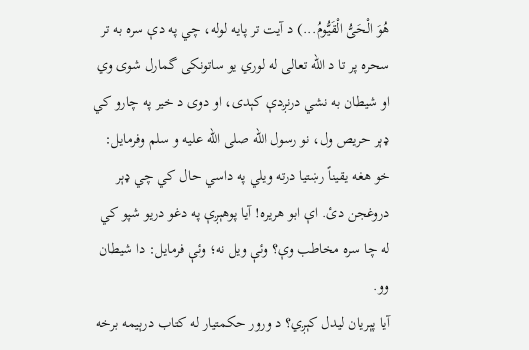هُوَ الْحَىُّ الْقَيُّومُ...) د آيت تر پايه لوله، چي په دې سره به تر سحره پر تا د الله تعالى له لوري يو ساتونكى گمارل شوى وي او شيطان به نشي درنږدې كېدى، او دوى د خير په چارو كي ډېر حريص ول، نو رسول الله صلى الله عليه و سلم وفرمايل: خو هغه يقيناً رښتيا درته ويلي په داسي حال كي چي ډېر دروغجن دئ. اې ابو هريره! آيا پوهېږې په دغو دريو شپو كي له چا سره مخاطب وې؟ وئې ويل نه؛ وئې فرمايل: دا شيطان وو.
آيا پېريان ليدل كېږي؟ د ورور حكمتيار له كتاب درېيمه برخه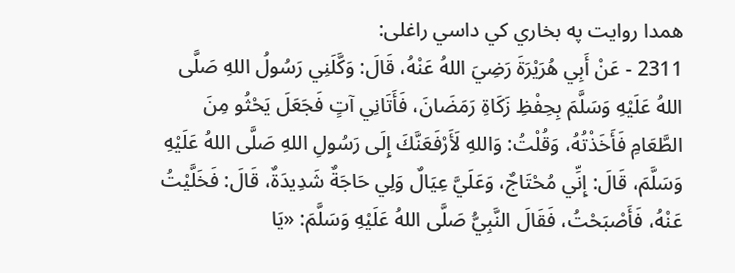همدا روايت په بخاري كي داسي راغلى:
2311 - عَنْ أَبِي هُرَيْرَةَ رَضِيَ اللهُ عَنْهُ، قَالَ: وَكَّلَنِي رَسُولُ اللهِ صَلَّى اللهُ عَلَيْهِ وَسَلَّمَ بِحِفْظِ زَكَاةِ رَمَضَانَ، فَأَتَانِي آتٍ فَجَعَلَ يَحْثُو مِنَ الطَّعَامِ فَأَخَذْتُهُ، وَقُلْتُ: وَاللهِ لَأَرْفَعَنَّكَ إِلَى رَسُولِ اللهِ صَلَّى اللهُ عَلَيْهِ وَسَلَّمَ، قَالَ: إِنِّي مُحْتَاجٌ، وَعَلَيَّ عِيَالٌ وَلِي حَاجَةٌ شَدِيدَةٌ، قَالَ: فَخَلَّيْتُ عَنْهُ، فَأَصْبَحْتُ، فَقَالَ النَّبِيُّ صَلَّى اللهُ عَلَيْهِ وَسَلَّمَ: «يَا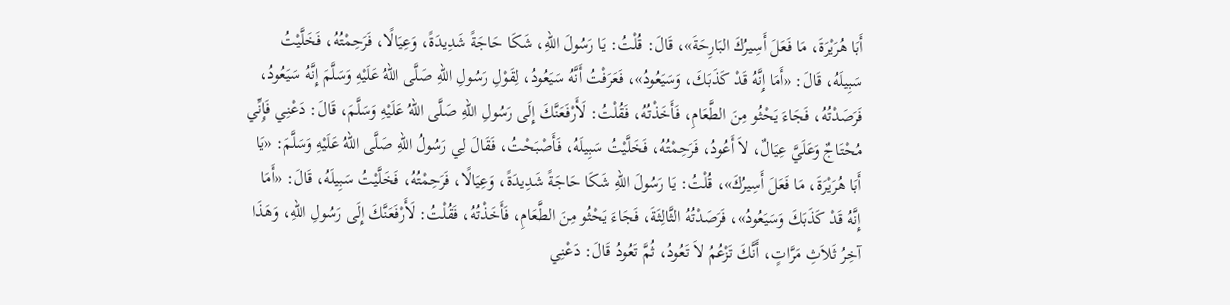أَبَا هُرَيْرَةَ، مَا فَعَلَ أَسِيرُكَ البَارِحَةَ»، قَالَ: قُلْتُ: يَا رَسُولَ اللهِ، شَكَا حَاجَةً شَدِيدَةً، وَعِيَالًا، فَرَحِمْتُهُ، فَخَلَّيْتُ سَبِيلَهُ، قَالَ: «أَمَا إِنَّهُ قَدْ كَذَبَكَ، وَسَيَعُودُ»، فَعَرَفْتُ أَنَّهُ سَيَعُودُ، لِقَوْلِ رَسُولِ اللهِ صَلَّى اللهُ عَلَيْهِ وَسَلَّمَ إِنَّهُ سَيَعُودُ، فَرَصَدْتُهُ، فَجَاءَ يَحْثُو مِنَ الطَّعَامِ، فَأَخَذْتُهُ، فَقُلْتُ: لَأَرْفَعَنَّكَ إِلَى رَسُولِ اللهِ صَلَّى اللهُ عَلَيْهِ وَسَلَّمَ، قَالَ: دَعْنِي فَإِنِّي مُحْتَاجٌ وَعَلَيَّ عِيَالٌ، لاَ أَعُودُ، فَرَحِمْتُهُ، فَخَلَّيْتُ سَبِيلَهُ، فَأَصْبَحْتُ، فَقَالَ لِي رَسُولُ اللهِ صَلَّى اللهُ عَلَيْهِ وَسَلَّمَ: «يَا أَبَا هُرَيْرَةَ، مَا فَعَلَ أَسِيرُكَ»، قُلْتُ: يَا رَسُولَ اللهِ شَكَا حَاجَةً شَدِيدَةً، وَعِيَالًا، فَرَحِمْتُهُ، فَخَلَّيْتُ سَبِيلَهُ، قَالَ: «أَمَا إِنَّهُ قَدْ كَذَبَكَ وَسَيَعُودُ»، فَرَصَدْتُهُ الثَّالِثَةَ، فَجَاءَ يَحْثُو مِنَ الطَّعَامِ، فَأَخَذْتُهُ، فَقُلْتُ: لَأَرْفَعَنَّكَ إِلَى رَسُولِ اللهِ، وَهَذَا آخِرُ ثَلاَثِ مَرَّاتٍ، أَنَّكَ تَزْعُمُ لاَ تَعُودُ، ثُمَّ تَعُودُ قَالَ: دَعْنِي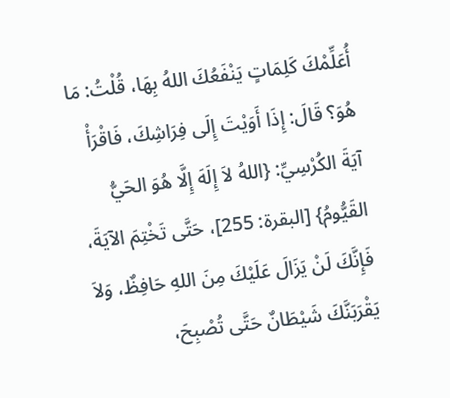أُعَلِّمْكَ كَلِمَاتٍ يَنْفَعُكَ اللهُ بِهَا، قُلْتُ: مَا هُوَ؟ قَالَ: إِذَا أَوَيْتَ إِلَى فِرَاشِكَ، فَاقْرَأْ آيَةَ الكُرْسِيِّ: {اللهُ لاَ إِلَهَ إِلَّا هُوَ الحَيُّ القَيُّومُ} [البقرة: 255]، حَتَّى تَخْتِمَ الآيَةَ، فَإِنَّكَ لَنْ يَزَالَ عَلَيْكَ مِنَ اللهِ حَافِظٌ، وَلاَ يَقْرَبَنَّكَ شَيْطَانٌ حَتَّى تُصْبِحَ،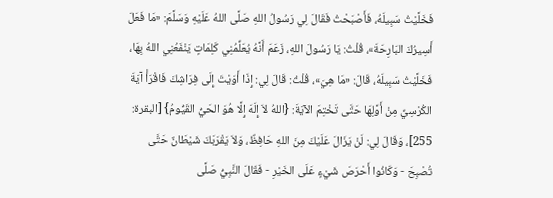فَخَلَّيْتُ سَبِيلَهُ، فَأَصْبَحْتُ فَقَالَ لِي رَسُولُ اللهِ صَلَّى اللهُ عَلَيْهِ وَسَلَّمَ: «مَا فَعَلَ أَسِيرُكَ البَارِحَةَ»، قُلْتُ: يَا رَسُولَ اللهِ، زَعَمَ أَنَّهُ يُعَلِّمُنِي كَلِمَاتٍ يَنْفَعُنِي اللهُ بِهَا، فَخَلَّيْتُ سَبِيلَهُ، قَالَ: «مَا هِيَ»، قُلْتُ: قَالَ لِي: إِذَا أَوَيْتَ إِلَى فِرَاشِكَ فَاقْرَأْ آيَةَ الكُرْسِيِّ مِنْ أَوَّلِهَا حَتَّى تَخْتِمَ الآيَةَ: {اللهُ لاَ إِلَهَ إِلَّا هُوَ الحَيُّ القَيُّومُ} [البقرة: 255]، وَقَالَ لِي: لَنْ يَزَالَ عَلَيْكَ مِنَ اللهِ حَافِظٌ، وَلاَ يَقْرَبَكَ شَيْطَانٌ حَتَّى تُصْبِحَ - وَكَانُوا أَحْرَصَ شَيْءٍ عَلَى الخَيْرِ - فَقَالَ النَّبِيُّ صَلَّى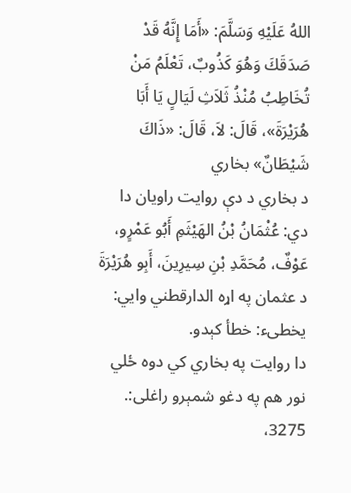اللهُ عَلَيْهِ وَسَلَّمَ: «أَمَا إِنَّهُ قَدْ صَدَقَكَ وَهُوَ كَذُوبٌ، تَعْلَمُ مَنْ تُخَاطِبُ مُنْذُ ثَلاَثِ لَيَالٍ يَا أَبَا هُرَيْرَةَ»، قَالَ: لاَ، قَالَ: «ذَاكَ شَيْطَانٌ» بخاري
د بخاري د دې روايت راويان دا دي: عُثْمَانُ بْنُ الهَيْثَمِ أَبُو عَمْرٍو، عَوْفٌ، مُحَمَّدِ بْنِ سِيرِينَ، أَبِو هُرَيْرَةَ
د عثمان په اړه الدارقطني وايي: يخطىء: خطأ كېدو.
دا روايت په بخاري كي دوه ځلي نور هم په دغو شمېرو راغلى:. 3275،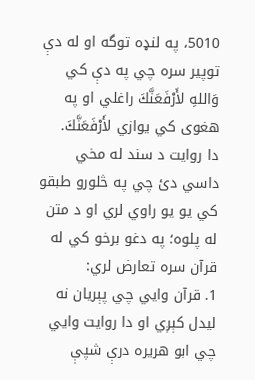5010، په لنډہ توگه او له دې توپير سره چي په دې كي وَاللهِ لأَرْفَعَنَّكَ راغلي او په هغوى كي يوازي لأَرْفَعَنَّكَ.
دا روايت د سند له مخي داسي دئ چي په څلورو طبقو كي يو يو راوي لري او د متن له پلوه؛ په دغو برخو كي له قرآن سره تعارض لري:
1. قرآن وايي چي پېريان نه ليدل كېږي او دا روايت وايي چي ابو هريره درې شپې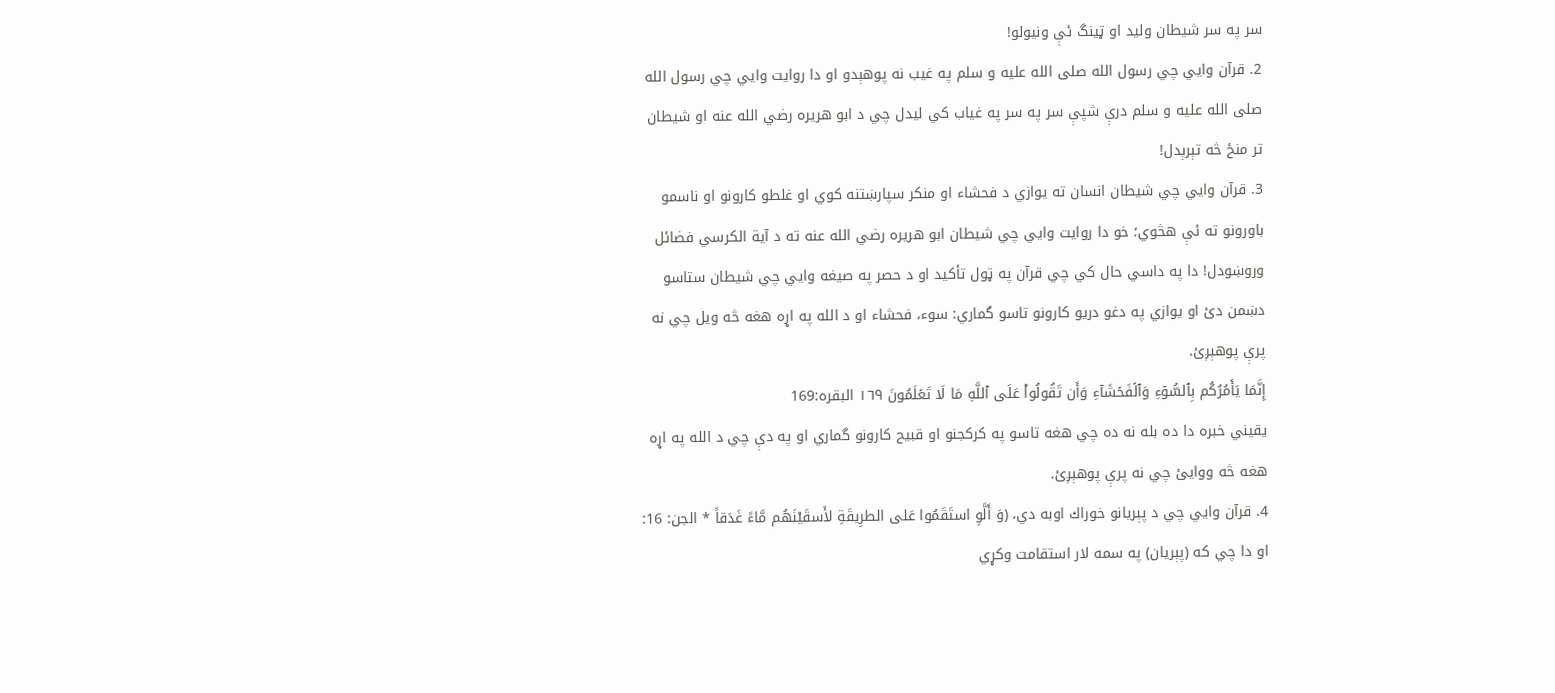سر په سر شيطان وليد او ټينگ ئې ونيولو!
2. قرآن وايي چي رسول الله صلى الله عليه و سلم په غيب نه پوهېدو او دا روايت وايي چي رسول الله صلى الله عليه و سلم درې شپې سر په سر په غياب كي ليدل چي د ابو هريره رضي الله عنه او شيطان تر منځ څه تېرېدل!
3. قرآن وايي چي شيطان انسان ته يوازي د فحشاء او منكر سپارښتنه كوي او غلطو كارونو او ناسمو باورونو ته ئې هڅوي؛ خو دا روايت وايي چي شيطان ابو هريره رضي الله عنه ته د آية الكرسي فضائل وروښودل! دا په داسي حال كي چي قرآن په ټول تأكيد او د حصر په صيغه وايي چي شيطان ستاسو دښمن دئ او يوازي په دغو دريو كارونو تاسو گماري: سوء، فحشاء او د الله په اړہ هغه څه ويل چي نه پرې پوهېږئ.
إِنَّمَا يَأۡمُرُكُم بِٱلسُّوٓءِ وَٱلۡفَحۡشَآءِ وَأَن تَقُولُواْ عَلَى ٱللَّهِ مَا لَا تَعۡلَمُونَ ١٦٩ البقره:169
يقيني خبره دا ده بله نه ده چي هغه تاسو په كركجنو او قبيح كارونو گماري او په دې چي د الله په اړہ هغه څه ووايئ چي نه پرې پوهېږئ.
4. قرآن وايي چي د پېريانو خوراك اوبه دي، (وَ أَلَّوِ استَقَمُوا عَلى الطرِيقَةِ لأَسقَيْنَهُم مَّاءً غَدَقاً * الجن: 16: او دا چي كه (پېريان) په سمه لار استقامت وكړي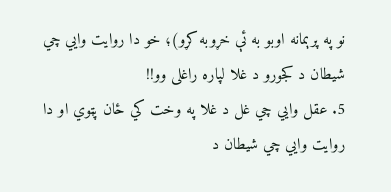نو په پرېمانه اوبو به ئې خړوبه كړو)؛ خو دا روايت وايي چي شيطان د كجورو د غلا لپاره راغلى وو!!
5. عقل وايي چي غل د غلا په وخت كي ځان پټوي او دا روايت وايي چي شيطان د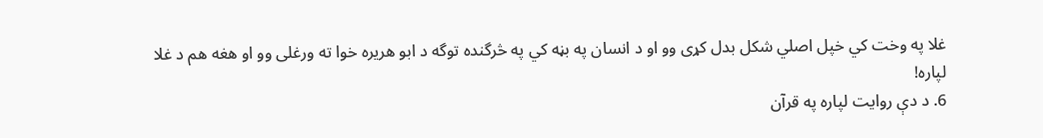غلا په وخت كي خپل اصلي شكل بدل كړى وو او د انسان په بڼه كي په څرگنده توگه د ابو هريره خوا ته ورغلى وو او هغه هم د غلا لپاره!
6. د دې روايت لپاره په قرآن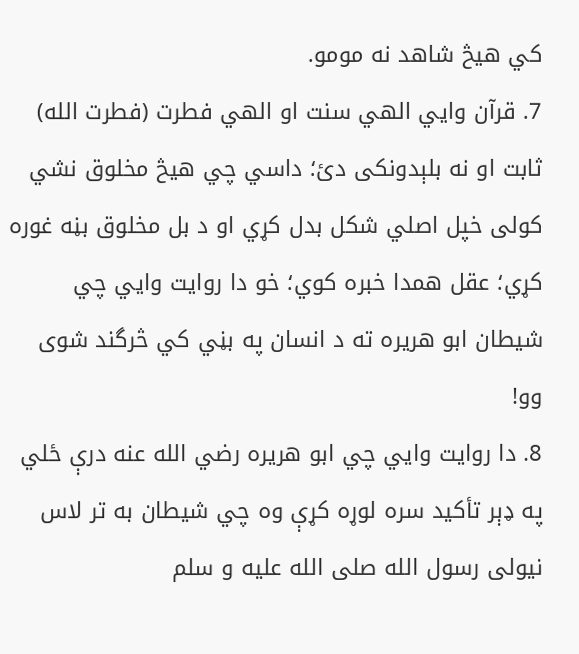كي هيڅ شاهد نه مومو.
7. قرآن وايي الهي سنت او الهي فطرت (فطرت الله) ثابت او نه بلېدونكى دئ؛ داسي چي هيڅ مخلوق نشي كولى خپل اصلي شكل بدل كړي او د بل مخلوق بڼه غوره كړي؛ عقل همدا خبره كوي؛ خو دا روايت وايي چي شيطان ابو هريره ته د انسان په بڼي كي څرگند شوى وو!
8. دا روايت وايي چي ابو هريره رضي الله عنه درې ځلي په ډېر تأكيد سره لوړہ كړې وه چي شيطان به تر لاس نيولى رسول الله صلى الله عليه و سلم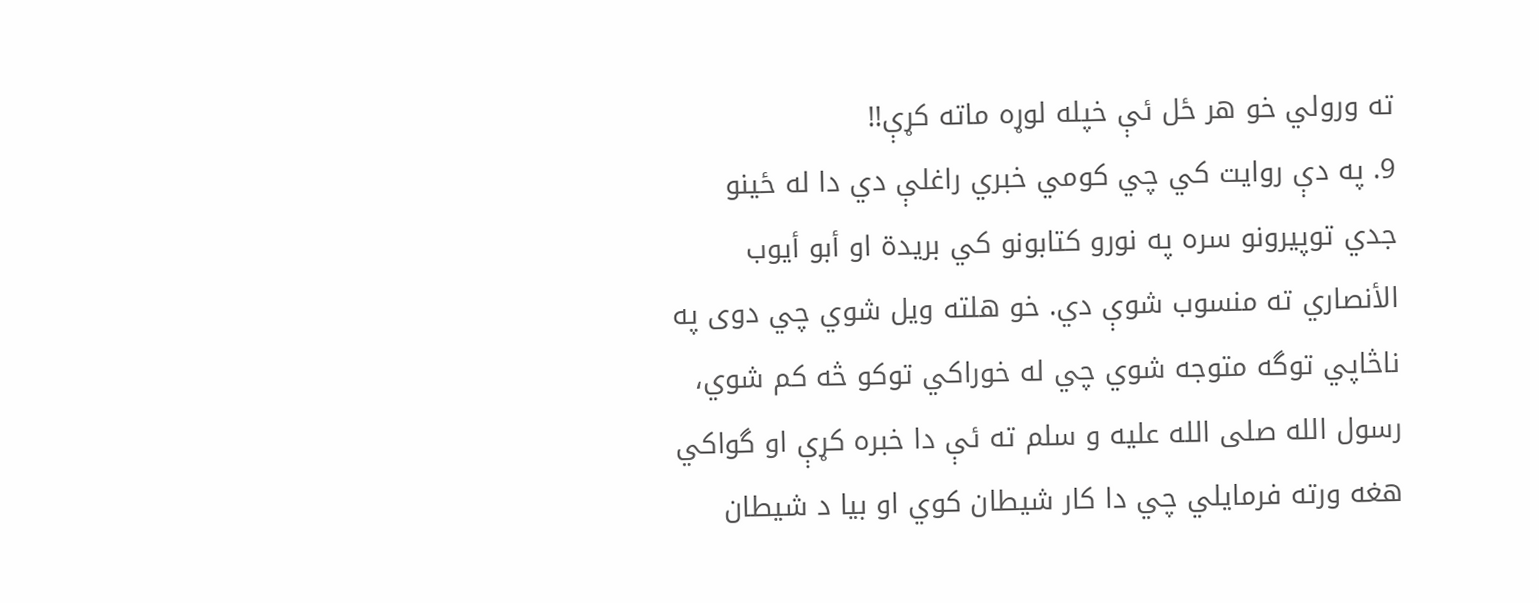ته ورولي خو هر ځل ئې خپله لوړہ ماته كړې!!
9. په دې روايت كي چي كومي خبري راغلې دي دا له ځينو جدي توپيرونو سره په نورو كتابونو كي بريدة او أبو أيوب الأنصاري ته منسوب شوې دي. خو هلته ويل شوي چي دوى په ناڅاپي توگه متوجه شوي چي له خوراكي توكو څه كم شوي، رسول الله صلى الله عليه و سلم ته ئې دا خبره كړې او گواكي هغه ورته فرمايلي چي دا كار شيطان كوي او بيا د شيطان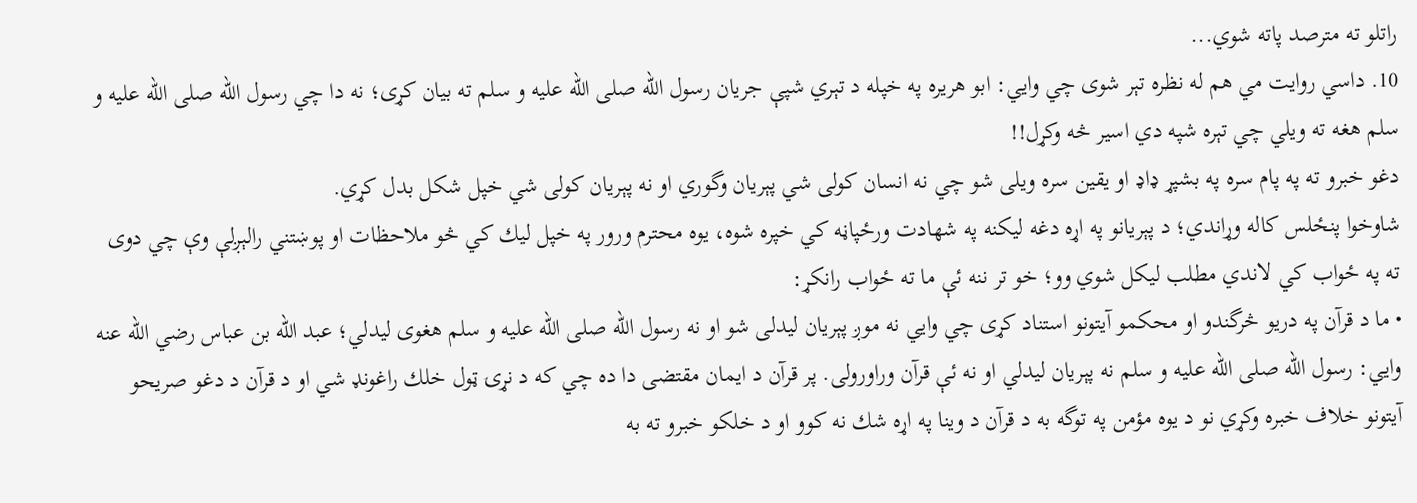راتلو ته مترصد پاته شوي...
10. داسي روايت مي هم له نظره تېر شوى چي وايي: ابو هريره په خپله د تېري شپې جريان رسول الله صلى الله عليه و سلم ته بيان كړى؛ نه دا چي رسول الله صلى الله عليه و سلم هغه ته ويلي چي تېره شپه دي اسير څه وكړل!!
دغو خبرو ته په پام سره په بشپړ ډاډ او يقين سره ويلى شو چي نه انسان كولى شي پېريان وگوري او نه پېريان كولى شي خپل شكل بدل كړي.
شاوخوا پنځلس كاله وړاندي؛ د پېريانو په اړہ دغه ليكنه په شهادت ورځپاڼه كي خپره شوه، يوه محترم ورور په خپل ليك كي څو ملاحظات او پوښتني رالېږلې وې چي دوى ته په ځواب كي لاندي مطلب ليكل شوي وو؛ خو تر ننه ئې ما ته ځواب رانكړ:
• ما د قرآن په دريو څرگندو او محكمو آيتونو استناد كړى چي وايي نه موږ پېريان ليدلى شو او نه رسول الله صلى الله عليه و سلم هغوى ليدلي؛ عبد الله بن عباس رضي الله عنه وايي: رسول الله صلى الله عليه و سلم نه پېريان ليدلي او نه ئې قرآن وراورولى. پر قرآن د ايمان مقتضى دا ده چي كه د نړۍ ټول خلك راغونډ شي او د قرآن د دغو صريحو آيتونو خلاف خبره وكړي نو د يوه مؤمن په توگه به د قرآن د وينا په اړہ شك نه كوو او د خلكو خبرو ته به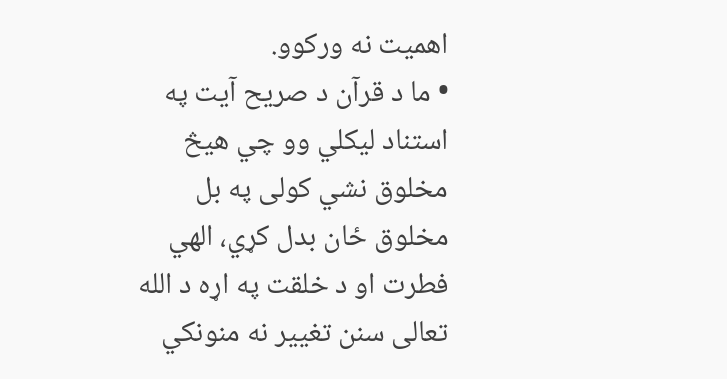اهميت نه وركوو.
• ما د قرآن د صريح آيت په استناد ليكلي وو چي هيڅ مخلوق نشي كولى په بل مخلوق ځان بدل كړي، الهي فطرت او د خلقت په اړہ د الله تعالى سنن تغيير نه منونكي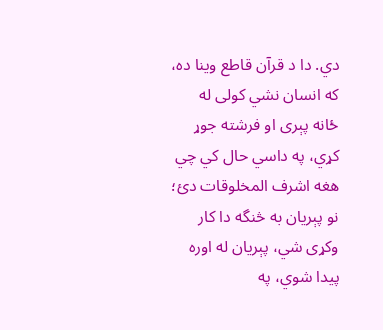دي. دا د قرآن قاطع وينا ده، كه انسان نشي كولى له ځانه پېرى او فرشته جوړ كړي، په داسي حال كي چي هغه اشرف المخلوقات دئ؛ نو پېريان به څنگه دا كار وكړى شي، پېريان له اوره پيدا شوي، په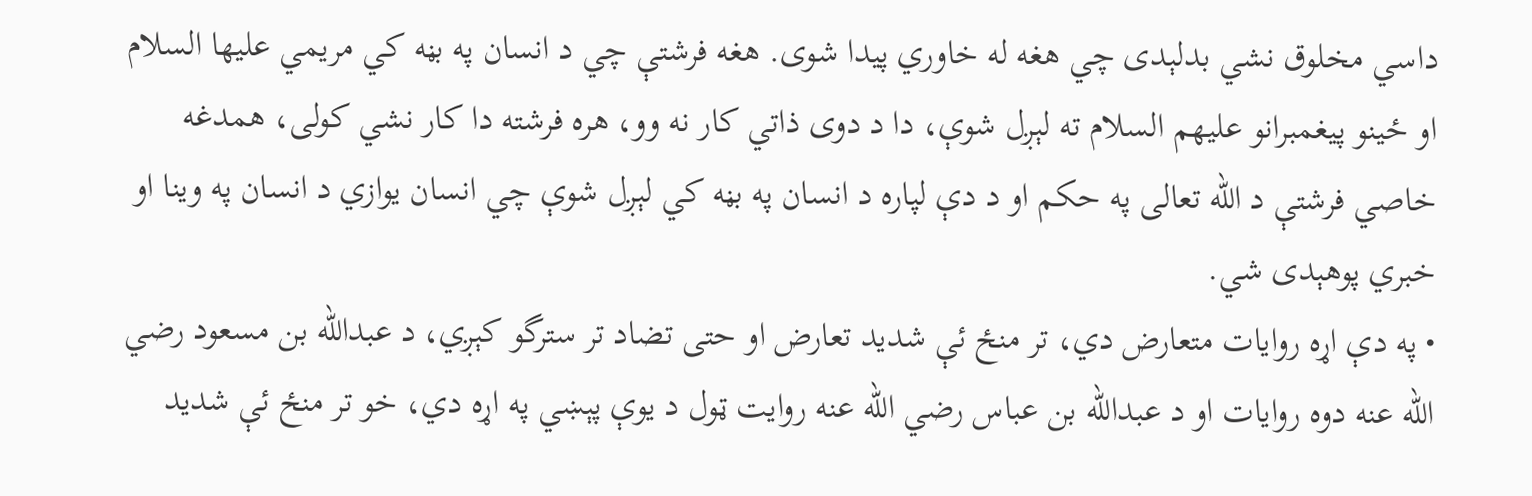داسي مخلوق نشي بدلېدى چي هغه له خاوري پيدا شوى. هغه فرشتې چي د انسان په بڼه كي مريمي عليها السلام او ځينو پيغمبرانو عليهم السلام ته لېږل شوې، دا د دوى ذاتي كار نه وو، هره فرشته دا كار نشي كولى، همدغه خاصي فرشتې د الله تعالى په حكم او د دې لپاره د انسان په بڼه كي لېږل شوې چي انسان يوازي د انسان په وينا او خبري پوهېدى شي.
• په دې اړہ روايات متعارض دي، تر منځ ئې شديد تعارض او حتى تضاد تر سترگو كېږي، د عبدالله بن مسعود رضي الله عنه دوه روايات او د عبدالله بن عباس رضي الله عنه روايت ټول د يوې پېښي په اړہ دي، خو تر منځ ئې شديد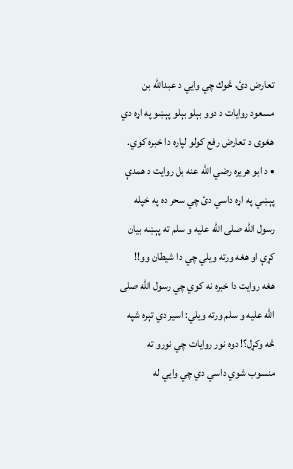تعارض دئ، څوك چي وايي د عبدالله بن مسعود روايات د دوو بېلو بېلو پېښو په اړہ دي هغوى د تعارض رفع كولو لپاره دا خبره كوي.
• د ابو هريره رضي الله عنه بل روايت د همدې پېښي په اړہ داسي دئ چي سحر ده په خپله رسول الله صلى الله عليه و سلم ته پېښه بيان كړې او هغه ورته ويلي چي دا شيطان وو!! هغه روايت دا خبره نه كوي چي رسول الله صلى الله عليه و سلم ورته ويلي: اسير دي تېره شپه څه وكړل؟! دوه نور روايات چي نورو ته منسوب شوي داسي دي چي وايي له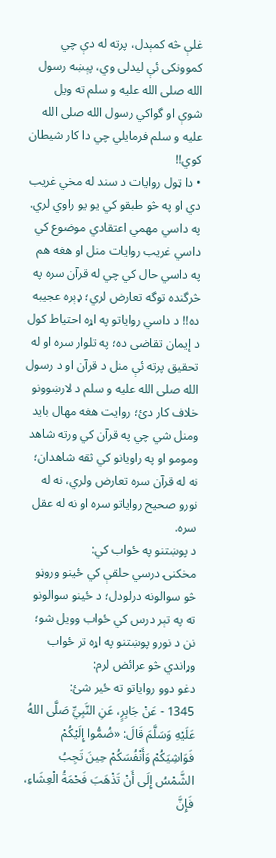غلې څه كمېدل، پرته له دې چي كموونكى ئې ليدلى وي، پېښه رسول الله صلى الله عليه و سلم ته ويل شوې او گواكي رسول الله صلى الله عليه و سلم فرمايلي چي دا كار شيطان كوي!!
• دا ټول روايات د سند له مخي غريب دي او په څو طبقو كي يو يو راوي لري. په داسي مهمي اعتقادي موضوع كي داسي غريب روايات منل او هغه هم په داسي حال كي چي له قرآن سره په څرگنده توگه تعارض لري؛ ډېره عجيبه ده!! د داسي رواياتو په اړه احتياط كول د إيمان تقاضى ده؛ په تلوار سره او له تحقيق پرته ئې منل د قرآن او د رسول الله صلى الله عليه و سلم د لارښوونو خلاف كار دئ؛ روايت هغه مهال بايد ومنل شي چي په قرآن كي ورته شاهد ومومو او په راويانو كي ثقه شاهدان؛ نه له قرآن سره تعارض ولري، نه له نورو صحيح رواياتو سره او نه له عقل سره.
د پوښتنو په ځواب كي:
مخكنۍ درسي حلقې كي ځينو وروڼو څو سوالونه درلودل؛ د ځينو سوالونو ته په تېر درس كي ځواب وويل شو؛ نن د نورو پوښتنو په اړه تر ځواب وړاندي څو عرائض لرم:
دغو دوو رواياتو ته ځير شئ:
1345 - عَنْ جَابِرٍ، عَنِ النَّبِيِّ صَلَّى اللهُ عَلَيْهِ وَسَلَّمَ قَالَ: «ضُمُّوا إِلَيْكُمْ فَوَاشِيَكُمْ وَأَنْفُسَكُمْ حِينَ تَجِبُ الشَّمْسُ إِلَى أَنْ تَذْهَبَ فَحْمَةُ الْعِشَاءِ، فَإِنَّ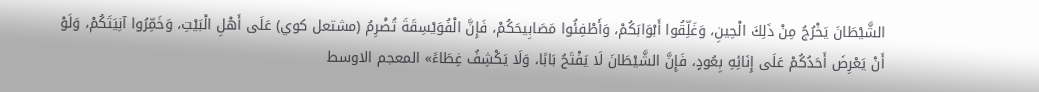الشَّيْطَانَ يَخْرُجُ مِنْ ذَلِكَ الْحِينِ، وَغَلِّقُوا أَبْوَابَكُمْ، وَأَطْفِئُوا مَصَابِيحَكُمْ، فَإِنَّ الْفُوَيْسِقَةَ تُضْرِمُ (مشتعل كوي) عَلَى أَهْلِ الْبَيْتِ، وَخَمِّرُوا آنِيَتَكُمْ، وَلَوْ أَنْ يَعْرِضَ أَحَدُكُمْ عَلَى إِنَائِهِ بِعُودٍ، فَإِنَّ الشَّيْطَانَ لَا يَفْتَحُ بَابًا، وَلَا يَكْشِفُ غِطَاءً» المعجم الاوسط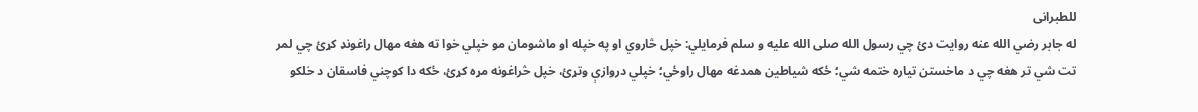للطبرانى
له جابر رضي الله عنه روايت دئ چي رسول الله صلى الله عليه و سلم فرمايلي: خپل څاروي او په خپله او ماشومان مو خپلي خوا ته هغه مهال راغونډ كړئ چي لمر تت شي تر هغه چي د ماخستن تياره ختمه شي؛ ځكه شياطين همدغه مهال راوځي؛ خپلي دروازې وتړئ، خپل څراغونه مړه كړئ، ځكه دا كوچني فاسقان د خلكو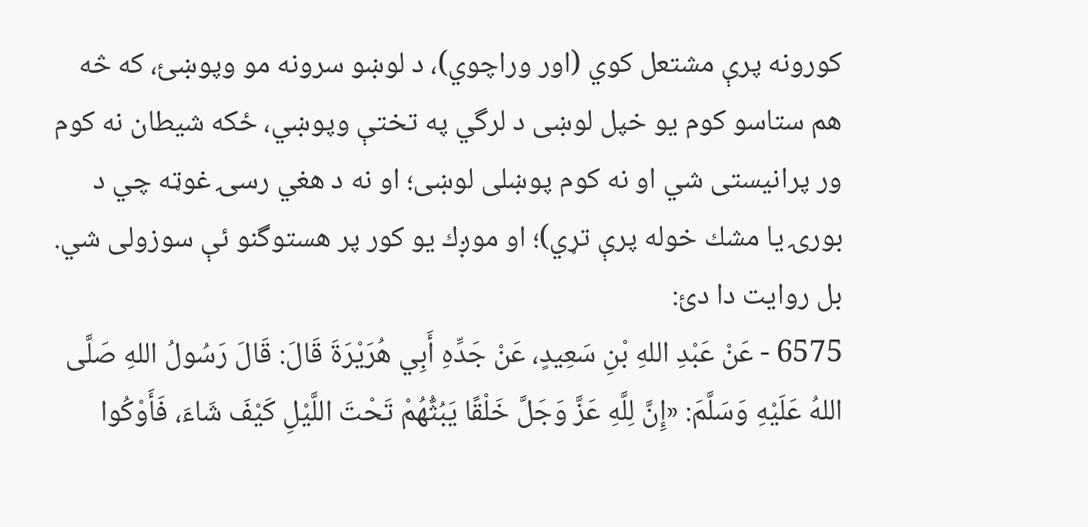كورونه پرې مشتعل كوي (اور وراچوي)، د لوښو سرونه مو وپوښئ، كه څه هم ستاسو كوم يو خپل لوښى د لرگي په تختې وپوښي، ځكه شيطان نه كوم ور پرانيستى شي او نه كوم پوښلى لوښى؛ او نه د هغي رسۍ غوټه چي د بورۍ يا مشك خوله پرې تړي)؛ او موږك يو كور پر هستوگنو ئې سوزولى شي.
بل روايت دا دئ:
6575 - عَنْ عَبْدِ اللهِ بْنِ سَعِيدٍ، عَنْ جَدِّهِ أَبِي هُرَيْرَةَ قَالَ: قَالَ رَسُولُ اللهِ صَلَّى اللهُ عَلَيْهِ وَسَلَّمَ: «إِنَّ لِلَّهِ عَزَّ وَجَلَّ خَلْقًا يَبُثُّهُمْ تَحْتَ اللَّيْلِ كَيْفَ شَاءَ، فَأَوْكُوا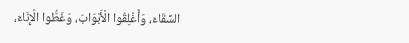السِّقَاءَ، وَأَغْلِقُوا الْأَبْوَابَ، وَغَطُّوا الْإِنَاءَ،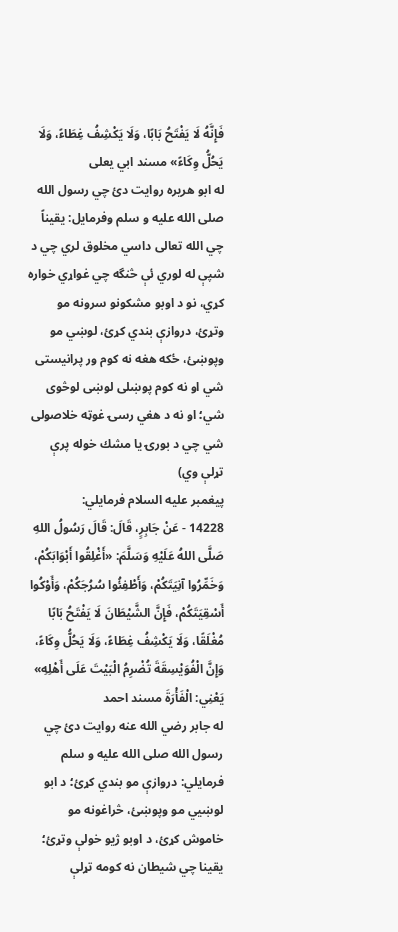فَإِنَّهُ لَا يَفْتَحُ بَابًا، وَلَا يَكْشِفُ غِطَاءً، وَلَا يَحُلُّ وِكَاءً» مسند ابي يعلى
له ابو هريره روايت دئ چي رسول الله صلى الله عليه و سلم وفرمايل: يقيناً چي الله تعالى داسي مخلوق لري چي د شپې له لوري ئې څنگه چي غواړي خواره كړي، نو د اوبو مشكونو سرونه مو وتړئ، دروازې بندي كړئ، لوښي مو وپوښئ، ځكه هغه نه كوم ور پرانيستى شي او نه كوم پوښلى لوښى لوڅوى شي؛ او نه د هغي رسۍ غوټه خلاصولى شي چي د بورۍ يا مشك خوله پرې تړلې وي)
پيغمبر عليه السلام فرمايلي:
14228 - عَنْ جَابِرٍ، قَالَ: قَالَ رَسُولُ اللهِ صَلَّى اللهُ عَلَيْهِ وَسَلَّمَ: «أَغْلِقُوا أَبْوَابَكُمْ، وَخَمِّرُوا آنِيَتَكُمْ، وَأَطْفِئُوا سُرُجَكُمْ، وَأَوْكُوا أَسْقِيَتَكُمْ، فَإِنَّ الشَّيْطَانَ لَا يَفْتَحُ بَابًا مُغْلَقًا، وَلَا يَكْشِفُ غِطَاءً، وَلَا يَحُلُّ وِكَاءً، وَإِنَّ الْفُوَيْسِقَةَ تُضْرِمُ الْبَيْتَ عَلَى أَهْلِهِ» يَعْنِي: الْفَأْرَةَ مسند احمد
له جابر رضي الله عنه روايت دئ چي رسول الله صلى الله عليه و سلم فرمايلي: دروازې مو بندي كړئ؛ د ابو لوښيي مو وپوښئ، څراغونه مو خاموش كړئ، د اوبو ژيو خولې وتړئ؛ يقينا چي شيطان نه كومه تړلې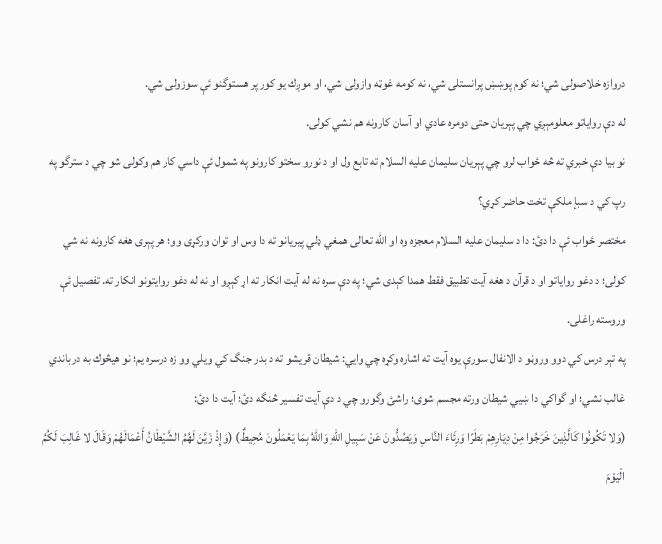دروازه خلاصولى شي؛ نه كوم پوښښ پرانستلى شي، نه كومه غوټه وازولى شي، او موږك يو كور پر هستوگنو ئې سوزولى شي.
له دې رواياتو معلومېږي چي پېريان حتى دومره عادي او آسان كارونه هم نشي كولى.
نو بيا دې خبري ته څه ځواب لرو چي پېريان سليمان عليه السلام ته تابع ول او د نورو سختو كارونو په شمول ئې داسي كار هم وكولى شو چي د سترگو په رپ كي د سبإ ملكې تخت حاضر كړي؟
مختصر ځواب ئې دا دئ: دا د سليمان عليه السلام معجزه وه او الله تعالى همغي ډلي پيريانو ته دا وس او توان وركړى وو؛ هر پېرى هغه كارونه نه شي كولى؛ د دغو رواياتو او د قرآن د هغه آيت تطبيق فقط همدا كېدى شي؛ په دې سره نه له آيت انكار ته اړ كېږو او نه له دغو روايتونو انكار ته. تفصيل ئې وروسته راغلى.
په تېر درس كي دوو وروڼو د الانفال سورې يوه آيت ته اشاره وكړه چي وايي: شيطان قريشو ته د بدر جنگ كي ويلي وو زه درسره يم؛ نو هيڅوك به درباندي غالب نشي؛ او گواكي دا ښيي شيطان ورته مجسم شوى؛ راشئ وگورو چي د دې آيت تفسير څنگه دئ؛ آيت دا دئ:
(وَلا تَكُونُوا كَالَّذِينَ خَرَجُوا مِنْ دِيَارِهِمْ بَطَرًا وَرِئَاءَ النَّاسِ وَيَصُدُّونَ عَنْ سَبِيلِ اللهِ وَاللهُ بِمَا يَعْمَلُونَ مُحِيطٌ) (وَإِذْ زَيَّنَ لَهُمُ الشَّيْطَانُ أَعْمَالَهُمْ وَقَالَ لا غَالِبَ لَكُمُ الْيَوْمَ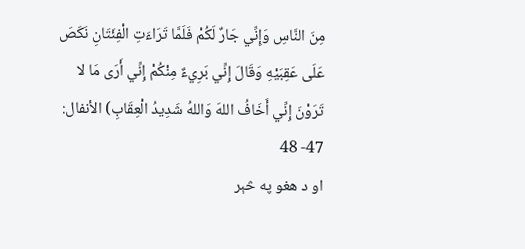مِنَ النَّاسِ وَإِنِّي جَارٌ لَكُمْ فَلَمَّا تَرَاءَتِ الْفِئَتَانِ نَكَصَ عَلَى عَقِبَيْهِ وَقَالَ إِنِّي بَرِيءٌ مِنْكُمْ إِنِّي أَرَى مَا لا تَرَوْنَ إِنِّي أَخَافُ اللهَ وَاللهُ شَدِيدُ الْعِقَابِ) الأنفال: 47- 48
او د هغو په څېر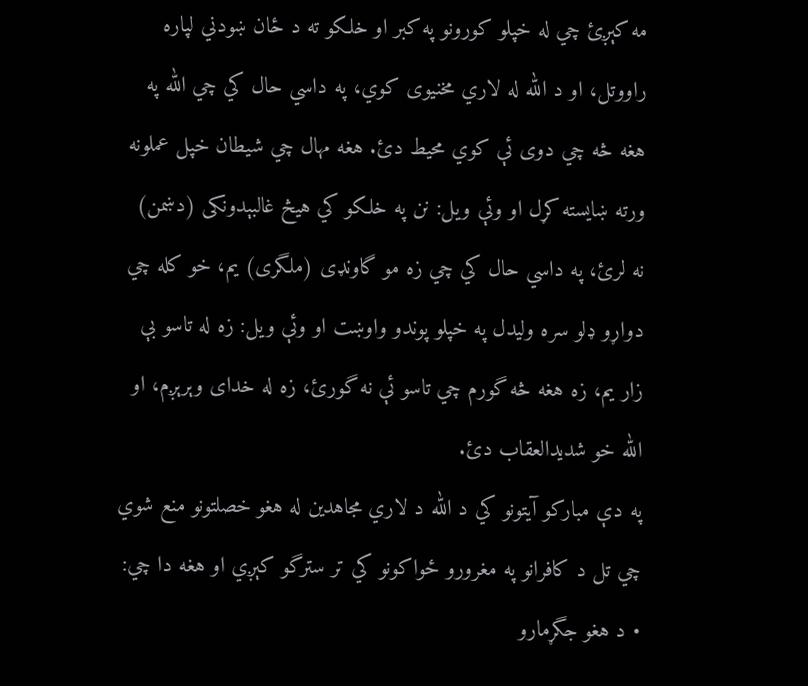مه كېږئ چي له خپلو كورونو په كبر او خلكو ته د ځان ښودني لپاره راووتل، او د الله له لاري مخنيوى كوي، په داسي حال كي چي الله په هغه څه چي دوى ئې كوي محيط دئ. هغه مهال چي شيطان خپل عملونه ورته ښايسته كړل او وئې ويل: نن په خلكو كي هيڅ غالبېدونكى (دښمن) نه لرئ، په داسي حال كي چي زه مو گاونډى (ملگرى) يم، خو كله چي دواړو ډلو سره وليدل په خپلو پوندو واوښت او وئې ويل: زه له تاسو بې زار يم، زه هغه څه گورم چي تاسو ئې نه گورئ، زه له خداى وېرېږم، او الله خو شديدالعقاب دئ.
په دې مباركو آيتونو كي د الله د لاري مجاهدين له هغو خصلتونو منع شوي چي تل د كافرانو په مغرورو ځواكونو كي تر سترگو كېږي او هغه دا چي:
• د هغو جگړمارو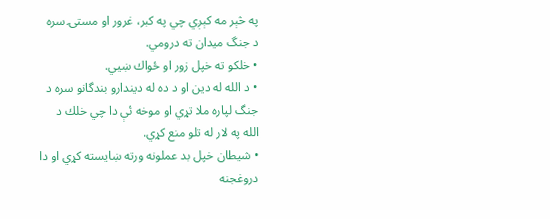په څېر مه كېږي چي په كبر، غرور او مستۍ سره د جنگ ميدان ته درومي.
• خلكو ته خپل زور او ځواك ښيي.
• د الله له دين او د ده له ديندارو بندگانو سره د جنگ لپاره ملا تړي او موخه ئې دا چي خلك د الله په لار له تلو منع كړي.
• شيطان خپل بد عملونه ورته ښايسته كړي او دا دروغجنه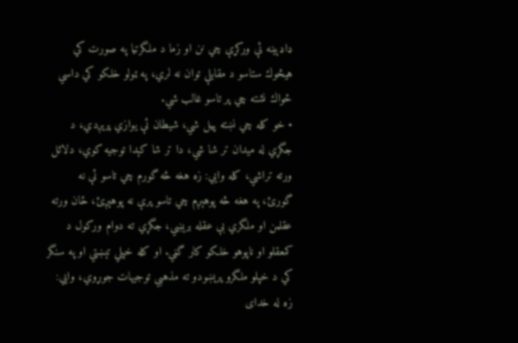ډاډېينه ئې وركړې چي نن او زما د ملگرتيا په صورت كي هيڅوك ستاسو د مقابلې توان نه لري، په ټولو خلكو كي داسي ځواك نشته چي پر تاسو غالب شي.
• خو كله چي نښته پيل شي، شيطان ئې يوازي پرېږدي، د جگړي له ميدان تر شا شي، دا تر شا كېدا توجيه كوي، دلائل ورته تراشي، كله وايي: زه هغه څه گورم چي تاسو ئې نه گورئ، په هغه څه پوهېږم چي تاسو پرې نه پوهېږئ، ځان ورته عقلمن او ملگري بې عقله برېښي، جگړي ته دوام وركول د كمعقلو او ناپوهو خلكو كار گڼي. او كله خپلي تېښتي او په سنگر كي د خپلو ملگرو پرېښودو ته مذهبي توجيهات جوړوي، وايي: زه له خداى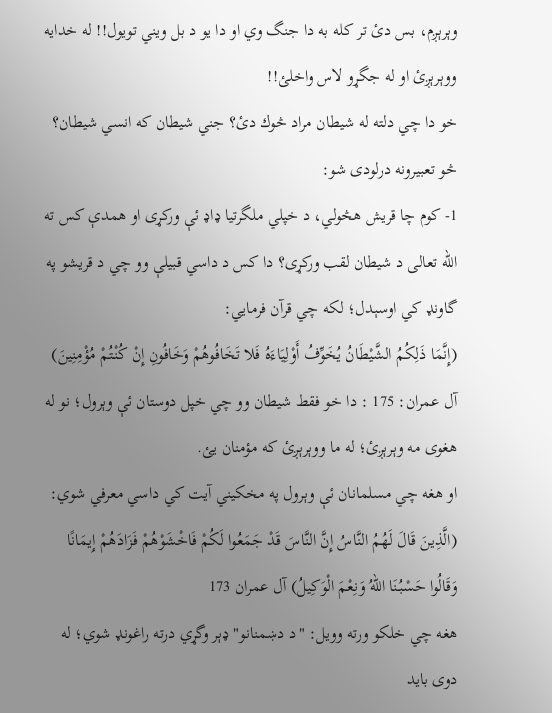وېرېږم، بس دئ تر كله به دا جنگ وي او دا يو د بل ويني تويول!! له خدايه ووېرېږئ او له جگړو لاس واخلئ!!
خو دا چي دلته له شيطان مراد څوك دئ؟ جني شيطان كه انسي شيطان؟ څو تعبيرونه درلودى شو:
1- كوم چا قريش هڅولي، د خپلي ملگرتيا ډاډ ئې وركړى او همدې كس ته الله تعالى د شيطان لقب وركړى؟ دا كس د داسي قبيلې وو چي د قريشو په گاونډ كي اوسېدل؛ لكه چي قرآن فرمايي:
(إِنَّمَا ذَلِكُمُ الشَّيْطَانُ يُخَوِّفُ أَوْلِيَاءَهُ فَلا تَخَافُوهُمْ وَخَافُونِ إِنْ كُنْتُمْ مُؤْمِنِينَ) آل عمران: 175 : دا خو فقط شيطان وو چي خپل دوستان ئې وېرول؛ نو له هغوى مه وېرېږئ؛ له ما ووېرېږئ كه مؤمنان يئ.
او هغه چي مسلمانان ئې وېرول په مخكيني آيت كي داسي معرفي شوي: (الَّذِينَ قَالَ لَهُمُ النَّاسُ إِنَّ النَّاسَ قَدْ جَمَعُوا لَكُمْ فَاخْشَوْهُمْ فَزَادَهُمْ إِيمَانًا وَقَالُوا حَسْبُنَا اللهُ وَنِعْمَ الْوَكِيلُ) آل عمران 173
هغه چي خلكو ورته وويل: "د دښمنانو" ډېر وگړي درته راغونډ شوي؛ له دوى بايد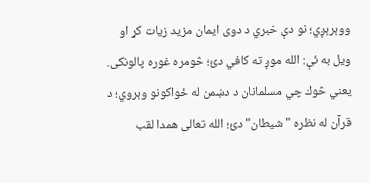ووېرېږي؛ نو دې خبري د دوى ايمان مزيد زيات كړ او ويل به ئې: الله موږ ته كافي دئ؛ څومره غوره پالونكى.
يعني څوك چي مسلمانان د دښمن له ځواكونو وېروي؛ د قرآن له نظره "شيطان" دئ؛ الله تعالى همدا لقب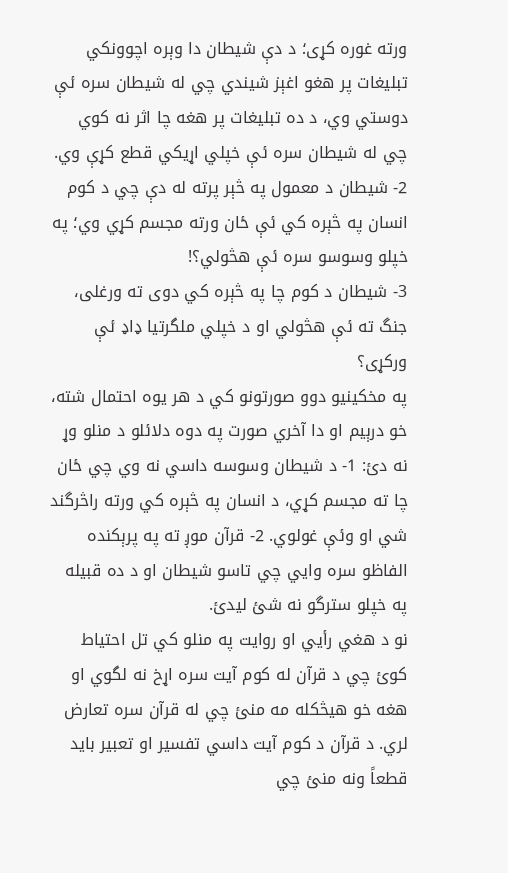ورته غوره كړى؛ د دې شيطان دا وېره اچوونكي تبليغات پر هغو اغېز شيندي چي له شيطان سره ئې دوستي وي، د ده تبليغات پر هغه چا اثر نه كوي چي له شيطان سره ئې خپلي اړيكي قطع كړې وي.
2- شيطان د معمول په څېر پرته له دې چي د كوم انسان په څېره كي ئې ځان ورته مجسم كړي وي؛ په خپلو وسوسو سره ئې هڅولي؟!
3- شيطان د كوم چا په څېره كي دوى ته ورغلى، جنگ ته ئې هڅولي او د خپلي ملگرتيا ډاډ ئې وركړى؟
په مخكينيو دوو صورتونو كي د هر يوه احتمال شته، خو درېيم او دا آخري صورت په دوه دلائلو د منلو وړ نه دئ: 1- د شيطان وسوسه داسي نه وي چي ځان چا ته مجسم كړي، د انسان په څېره كي ورته راڅرگند شي او وئې غولوي. 2- قرآن موږ ته په پرېكنده الفاظو سره وايي چي تاسو شيطان او د ده قبيله په خپلو سترگو نه شئ ليدئ.
نو د هغي رأيي او روايت په منلو كي تل احتياط كوئ چي د قرآن له كوم آيت سره اړخ نه لگوي او هغه خو هيڅكله مه منئ چي له قرآن سره تعارض لري. د قرآن د كوم آيت داسي تفسير او تعبير بايد قطعاً ونه منئ چي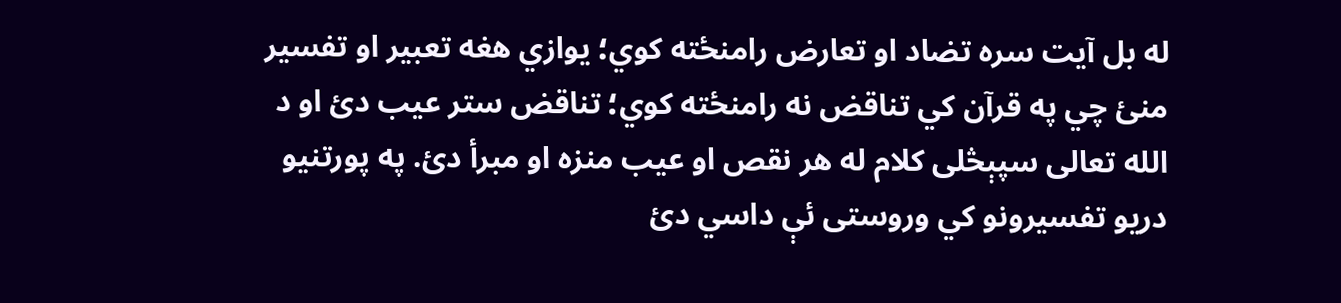له بل آيت سره تضاد او تعارض رامنځته كوي؛ يوازي هغه تعبير او تفسير منئ چي په قرآن كي تناقض نه رامنځته كوي؛ تناقض ستر عيب دئ او د الله تعالى سپېڅلى كلام له هر نقص او عيب منزه او مبرأ دئ. په پورتنيو دريو تفسيرونو كي وروستى ئې داسي دئ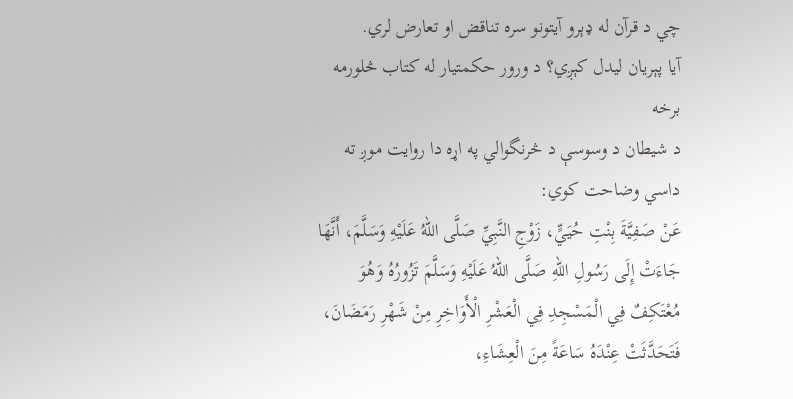چي د قرآن له ډېرو آيتونو سره تناقض او تعارض لري.
آيا پېريان ليدل كېږي؟ د ورور حكمتيار له كتاب څلورمه برخه
د شيطان د وسوسې د څرنگوالي په اړه دا روايت موږ ته داسي وضاحت كوي:
عَنْ صَفِيَّةَ بِنْتِ حُيَيٍّ، زَوْجِ النَّبِيِّ صَلَّى اللهُ عَلَيْهِ وَسَلَّمَ، أَنَّهَا جَاءَتْ إِلَى رَسُولِ اللهِ صَلَّى اللهُ عَلَيْهِ وَسَلَّمَ تَزُورُهُ وَهُوَ مُعْتَكِفٌ فِي الْمَسْجِدِ فِي الْعَشْرِ الْأَوَاخِرِ مِنْ شَهْرِ رَمَضَانَ، فَتَحَدَّثَتْ عِنْدَهُ سَاعَةً مِنَ الْعِشَاءِ،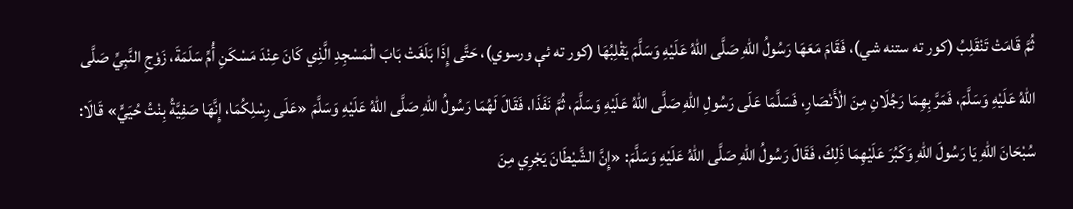ثُمَّ قَامَتْ تَنْقَلِبُ (كور ته ستنه شي)، فَقَامَ مَعَهَا رَسُولُ اللهِ صَلَّى اللهُ عَلَيْهِ وَسَلَّمَ يَقْلِبُهَا (كور ته ئې ورسوي)، حَتَّى إِذَا بَلَغَتْ بَابَ الْمَسْجِدِ الَّذِي كَانَ عِنْدَ مَسْكَنِ أُمِّ سَلَمَةَ، زَوْجِ النَّبِيِّ صَلَّى اللهُ عَلَيْهِ وَسَلَّمَ، فَمَرَّ بِهِمَا رَجُلَانِ مِنَ الْأَنْصَارِ، فَسَلَّمَا عَلَى رَسُولِ اللهِ صَلَّى اللهُ عَلَيْهِ وَسَلَّمَ، ثُمَّ نَفَذَا، فَقَالَ لَهُمَا رَسُولُ اللهِ صَلَّى اللهُ عَلَيْهِ وَسَلَّمَ «عَلَى رِسْلِكُمَا، إِنَّهَا صَفِيَّةُ بِنْتُ حُيَيٍّ» قَالَا: سُبْحَانَ اللهِ يَا رَسُولَ اللهِ وَكَبُرَ عَلَيْهِمَا ذَلِكَ، فَقَالَ رَسُولُ اللهِ صَلَّى اللهُ عَلَيْهِ وَسَلَّمَ: «إِنَّ الشَّيْطَانَ يَجْرِي مِنَ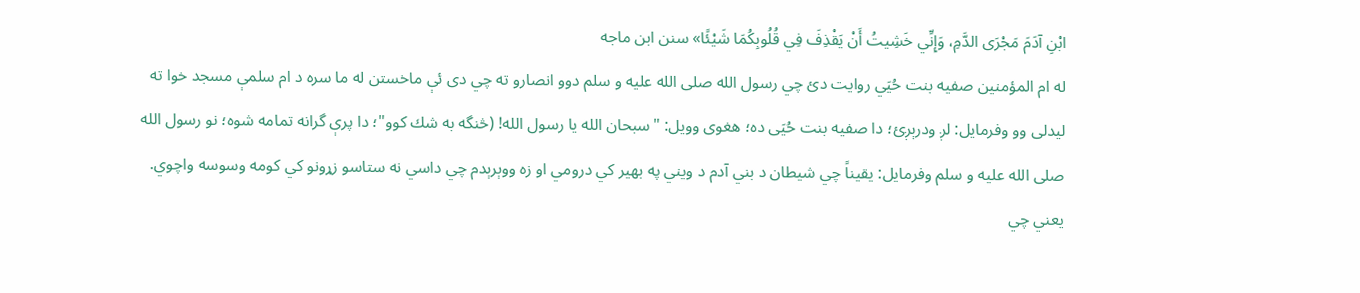ابْنِ آدَمَ مَجْرَى الدَّمِ، وَإِنِّي خَشِيتُ أَنْ يَقْذِفَ فِي قُلُوبِكُمَا شَيْئًا» سنن ابن ماجه
له ام المؤمنين صفيه بنت حُيَي روايت دئ چي رسول الله صلى الله عليه و سلم دوو انصارو ته چي دى ئې ماخستن له ما سره د ام سلمې مسجد خوا ته ليدلى وو وفرمايل: لږ ودرېږئ؛ دا صفيه بنت حُيَى ده؛ هغوى وويل: "سبحان الله يا رسول الله! (څنگه به شك كوو"؛ دا پرې گرانه تمامه شوه؛ نو رسول الله صلى الله عليه و سلم وفرمايل: يقيناً چي شيطان د بني آدم د ويني په بهير كي درومي او زه ووېرېدم چي داسي نه ستاسو زړونو كي كومه وسوسه واچوي.
يعني چي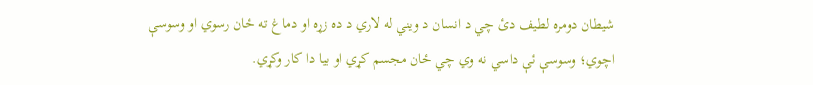شيطان دومره لطيف دئ چي د انسان د ويني له لاري د ده زړه او دماغ ته ځان رسوي او وسوسې اچوي؛ وسوسې ئې داسي نه وي چي ځان مجسم كړي او بيا دا كار وكړي.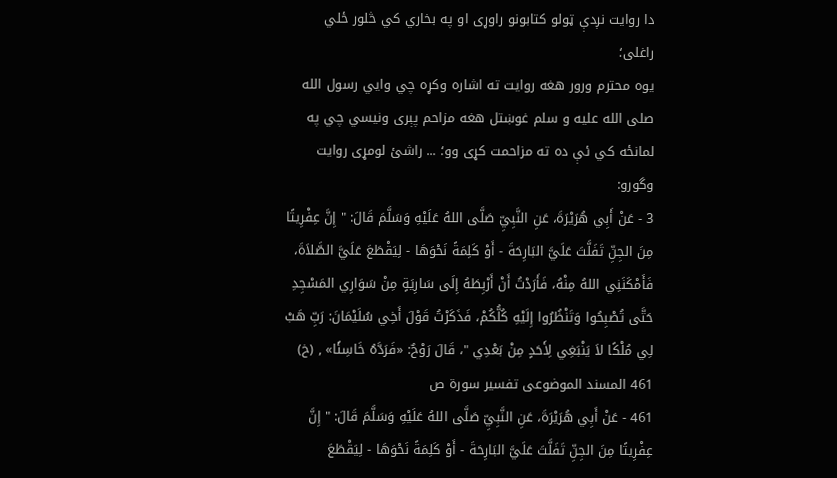دا روايت نږدې ټولو كتابونو راوړى او په بخاري كي څلور ځلي راغلى؛
يوه محترم ورور هغه روايت ته اشاره وكړه چي وايي رسول الله صلى الله عليه و سلم غوښتل هغه مزاحم پېرى ونيسي چي په لمانځه كي ئې ده ته مزاحمت كړى وو؛ ... راشئ لومړى روايت وگورو:
3 - عَنْ أَبِي هُرَيْرَةَ، عَنِ النَّبِيِّ صَلَّى اللهُ عَلَيْهِ وَسَلَّمَ قَالَ: " إِنَّ عِفْرِيتًا مِنَ الجِنِّ تَفَلَّتَ عَلَيَّ البَارِحَةَ - أَوْ كَلِمَةً نَحْوَهَا - لِيَقْطَعَ عَلَيَّ الصَّلاَةَ، فَأَمْكَنَنِي اللهُ مِنْهُ، فَأَرَدْتُ أَنْ أَرْبِطَهُ إِلَى سَارِيَةٍ مِنْ سَوَارِي المَسْجِدِ حَتَّى تُصْبِحُوا وَتَنْظُرُوا إِلَيْهِ كُلُّكُمْ، فَذَكَرْتُ قَوْلَ أَخِي سُلَيْمَانَ: رَبِّ هَبْ لِي مُلْكًا لاَ يَنْبَغِي لِأَحَدٍ مِنْ بَعْدِي "، قَالَ رَوْحٌ: «فَرَدَّهُ خَاسِئًا» , (خ) 461 المسند الموضوعى تفسير سورة ص
461 - عَنْ أَبِي هُرَيْرَةَ، عَنِ النَّبِيِّ صَلَّى اللهُ عَلَيْهِ وَسَلَّمَ قَالَ: " إِنَّ عِفْرِيتًا مِنَ الجِنِّ تَفَلَّتَ عَلَيَّ البَارِحَةَ - أَوْ كَلِمَةً نَحْوَهَا - لِيَقْطَعَ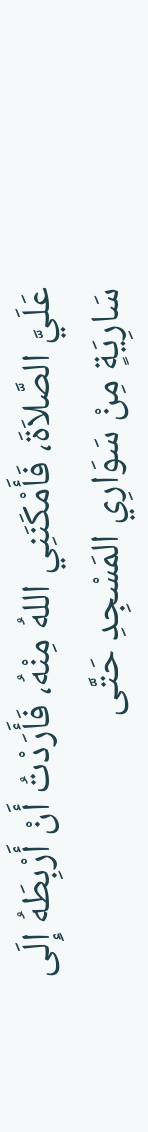عَلَيَّ الصَّلاَةَ، فَأَمْكَنَنِي اللهُ مِنْهُ، فَأَرَدْتُ أَنْ أَرْبِطَهُ إِلَى سَارِيَةٍ مِنْ سَوَارِي المَسْجِدِ حَتَّى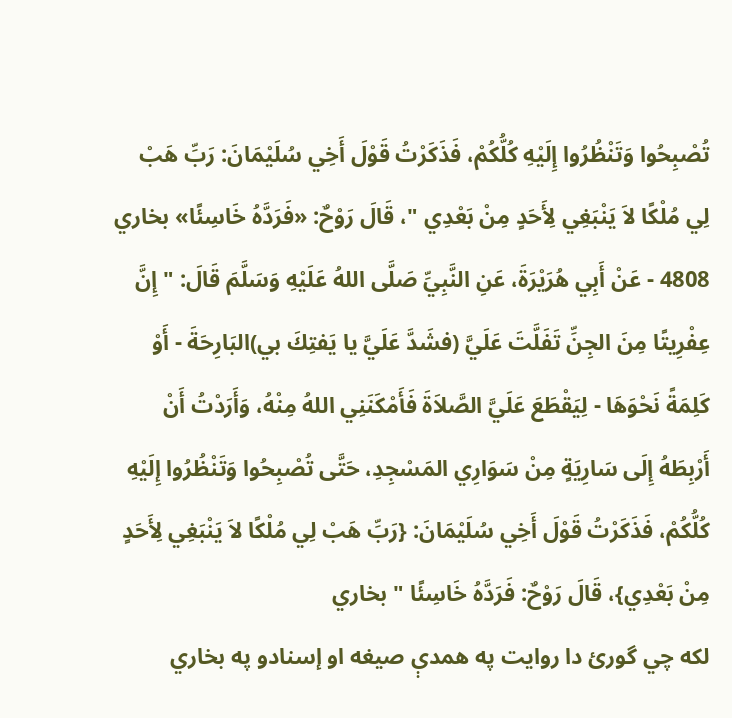تُصْبِحُوا وَتَنْظُرُوا إِلَيْهِ كُلُّكُمْ، فَذَكَرْتُ قَوْلَ أَخِي سُلَيْمَانَ: رَبِّ هَبْ لِي مُلْكًا لاَ يَنْبَغِي لِأَحَدٍ مِنْ بَعْدِي "، قَالَ رَوْحٌ: «فَرَدَّهُ خَاسِئًا» بخاري
4808 - عَنْ أَبِي هُرَيْرَةَ، عَنِ النَّبِيِّ صَلَّى اللهُ عَلَيْهِ وَسَلَّمَ قَالَ: " إِنَّ عِفْرِيتًا مِنَ الجِنِّ تَفَلَّتَ عَلَيَّ (فشَدَّ عَلَيَّ يا يَفتِكَ بي)البَارِحَةَ - أَوْ كَلِمَةً نَحْوَهَا - لِيَقْطَعَ عَلَيَّ الصَّلاَةَ فَأَمْكَنَنِي اللهُ مِنْهُ، وَأَرَدْتُ أَنْ أَرْبِطَهُ إِلَى سَارِيَةٍ مِنْ سَوَارِي المَسْجِدِ، حَتَّى تُصْبِحُوا وَتَنْظُرُوا إِلَيْهِ كُلُّكُمْ، فَذَكَرْتُ قَوْلَ أَخِي سُلَيْمَانَ: {رَبِّ هَبْ لِي مُلْكًا لاَ يَنْبَغِي لِأَحَدٍ مِنْ بَعْدِي}، قَالَ رَوْحٌ: فَرَدَّهُ خَاسِئًا " بخاري
لكه چي گورئ دا روايت په همدې صيغه او إسنادو په بخاري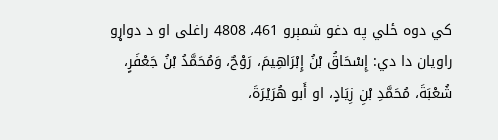كي دوه ځلي په دغو شمېرو 461، 4808 راغلى او د دواړو راويان دا دي: إِسْحَاقُ بْنُ إِبْرَاهِيمَ، رَوْحٌ، وَمُحَمَّدُ بْنُ جَعْفَرٍ، شُعْبَةَ، مُحَمَّدِ بْنِ زِيَادٍ، او أَبو هُرَيْرَةَ،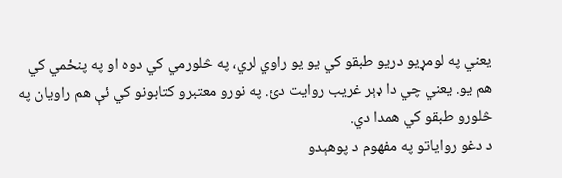يعني په لومړيو دريو طبقو كي يو يو راوي لري، په څلورمي كي دوه او په پنځمي كي هم يو. يعني چي دا ډېر غريب روايت دئ. په نورو معتبرو كتابونو كي ئې هم راويان په څلورو طبقو كي همدا دي.
د دغو رواياتو په مفهوم د پوهېدو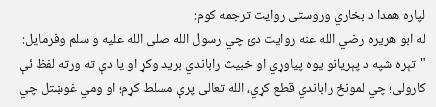لپاره همدا د بخاري وروستى روايت ترجمه كوم:
له ابو هريره رضي الله عنه روايت دئ چي رسول الله صلى الله عليه و سلم وفرمايل: "تېره شپه د پېريانو يوه پياوړي او خبيث راباندي بريد وكړ او يا دې ته ورته لفظ ئې كارولى؛ چي لمونځ راباندي قطع كړي، الله تعالى پرې مسلط كړم؛ او ومي غوښتل چي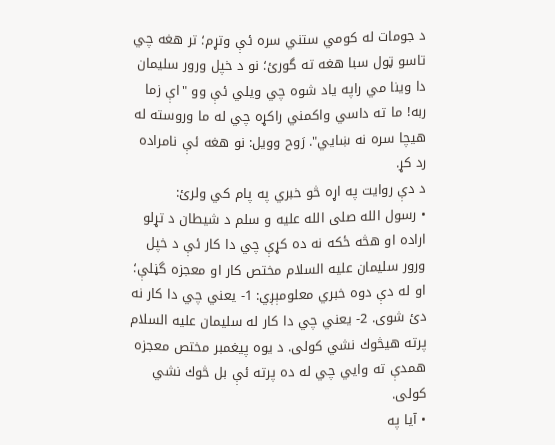د جومات له كومي ستني سره ئې وتړم؛ تر هغه چي تاسو ټول سبا هغه ته گورئ؛ نو د خپل ورور سليمان دا وينا مي راپه ياد شوه چي ويلي ئې وو "اې زما ربه! ما ته داسي واكمني راكړه چي له ما وروسته له هيچا سره نه ښايي". رَوح وويل: نو هغه ئې نامراده رد كړ.
د دې روايت په اړه څو خبري په پام كي ولرئ:
• رسول الله صلى الله عليه و سلم د شيطان د تړلو اراده او هڅه ځكه نه ده كړې چي دا كار ئې د خپل ورور سليمان عليه السلام مختص كار او معجزه گڼلې؛ او له دې دوه خبري معلومېږي: 1- يعني چي دا كار نه دئ شوى. 2- يعني چي دا كار له سليمان عليه السلام پرته هيڅوك نشي كولى. د يوه پيغمبر مختص معجزه همدې ته وايي چي له ده پرته ئې بل څوك نشي كولى.
• آيا په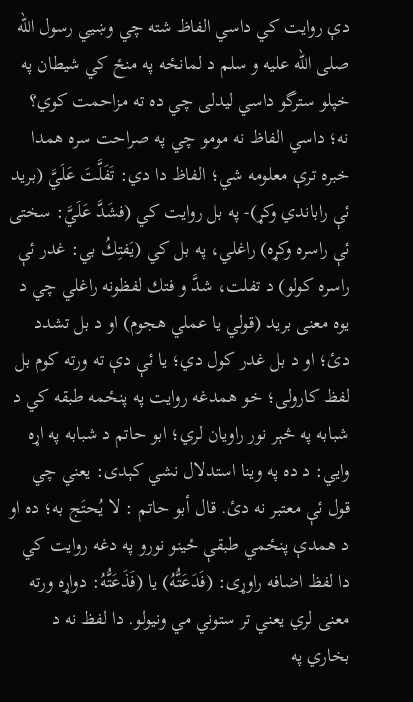دې روايت كي داسي الفاظ شته چي وښيي رسول الله صلى الله عليه و سلم د لمانځه په منځ كي شيطان په خپلو سترگو داسي ليدلى چي ده ته مزاحمت كوي؟ نه؛ داسي الفاظ نه مومو چي په صراحت سره همدا خبره ترې معلومه شي؛ الفاظ دا دي: تَفَلَّتَ عَلَيَّ (بريد ئې راباندي وكړ)- په بل روايت كي (فشَدَّ عَلَيَّ: سختى ئې راسره وكړه) راغلي، په بل كي (يَفتِكُ بي: غدر ئې راسره كولو) د تفلت، شدَّ و فتك لفظونه راغلي چي د يوه معنى بريد (قولي يا عملي هجوم) او د بل تشدد دئ؛ او د بل غدر كول دي؛ يا ئې دې ته ورته كوم بل لفظ كارولى؛ خو همدغه روايت په پنځمه طبقه كي د شبابه په څېر نور راويان لري؛ ابو حاتم د شبابه په اړه وايي: د ده په وينا استدلال نشي كېدى: يعني چي قول ئې معتبر نه دئ. قال أبو حاتم : لا يُحتَج به؛ ده او د همدې پنځمي طبقې ځينو نورو په دغه روايت كي دا لفظ اضافه راوړى: (فَدَعَتُّهُ) يا (فَذَعَتُّهُ: دواړه ورته معنى لري يعني تر ستوني مي ونيولو. دا لفظ نه د بخاري په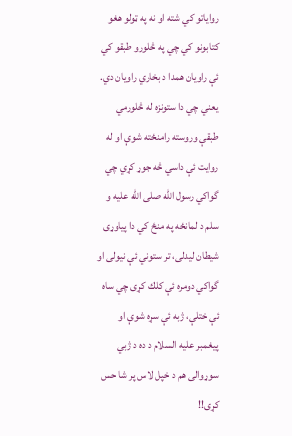رواياتو كي شته او نه په ټولو هغو كتابونو كي چي په څلورو طبقو كي ئې راويان همدا د بخاري راويان دي. يعني چي دا ستونزه له څلورمي طبقې وروسته رامنځته شوې او له روايت ئې داسي څه جوړ كړي چي گواكي رسول الله صلى الله عليه و سلم د لمانځه په منځ كي دا پياوړى شيطان ليدلى، تر ستوني ئې نيولى او گواكي دومره ئې كلك كړى چي ساه ئې ختلې، ژبه ئې سړه شوې او پيغمبر عليه السلام د ده د ژبي سوړوالى هم د خپل لاس پر شا حس كړى!!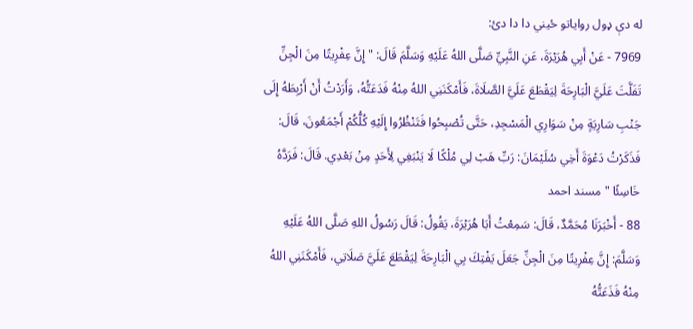له دې ډول رواياتو ځيني دا دا دئ:
7969 - عَنْ أَبِي هُرَيْرَةَ، عَنِ النَّبِيِّ صَلَّى اللهُ عَلَيْهِ وَسَلَّمَ قَالَ: " إِنَّ عِفْرِيتًا مِنَ الْجِنِّ تَفَلَّتَ عَلَيَّ الْبَارِحَةَ لِيَقْطَعَ عَلَيَّ الصَّلَاةَ، فَأَمْكَنَنِي اللهُ مِنْهُ فَدَعَتُّهُ، وَأَرَدْتُ أَنْ أَرْبِطَهُ إِلَى جَنْبِ سَارِيَةٍ مِنْ سَوَارِي الْمَسْجِدِ، حَتَّى تُصْبِحُوا فَتَنْظُرُوا إِلَيْهِ كُلُّكُمْ أَجْمَعُونَ، قَالَ: فَذَكَرْتُ دَعْوَةَ أَخِي سُلَيْمَانَ: رَبِّ هَبْ لِي مُلْكًا لَا يَنْبَغِي لِأَحَدٍ مِنْ بَعْدِي. قَالَ: فَرَدَّهُ خَاسِئًا " مسند احمد
88 - أَخْبَرَنَا مُحَمَّدٌ، قَالَ: سَمِعْتُ أَبَا هُرَيْرَةَ، يَقُولُ: قَالَ رَسُولُ اللهِ صَلَّى اللهُ عَلَيْهِ وَسَلَّمَ: إِنَّ عِفْرِيتًا مِنَ الْجِنِّ جَعَلَ يَفْتِكَ بِي الْبَارِحَةَ لِيَقْطَعَ عَلَيَّ صَلَاتِي، فَأَمْكَنَنِي اللهُ مِنْهُ فَذَعَتُّهُ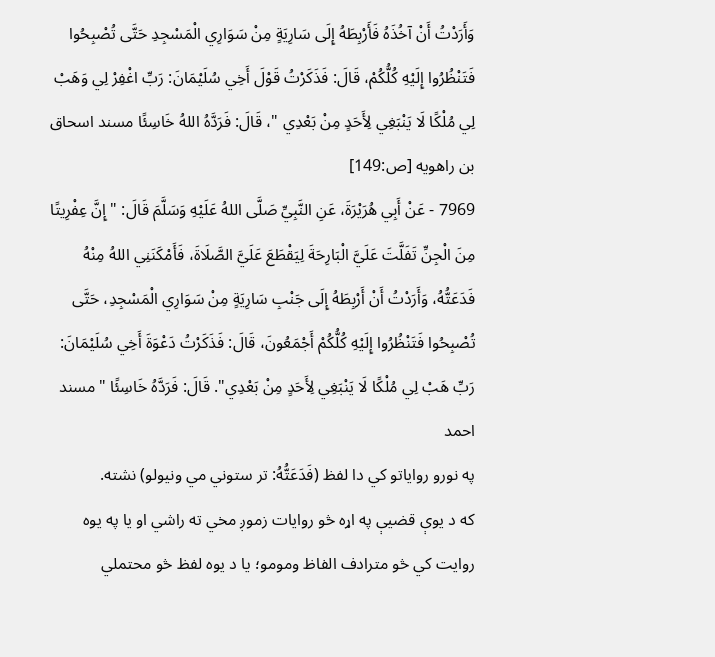وَأَرَدْتُ أَنْ آخُذَهُ فَأَرْبِطَهُ إِلَى سَارِيَةٍ مِنْ سَوَارِي الْمَسْجِدِ حَتَّى تُصْبِحُوا فَتَنْظُرُوا إِلَيْهِ كُلُّكُمْ، قَالَ: فَذَكَرْتُ قَوْلَ أَخِي سُلَيْمَانَ: رَبِّ اغْفِرْ لِي وَهَبْ لِي مُلْكًا لَا يَنْبَغِي لِأَحَدٍ مِنْ بَعْدِي "، قَالَ: فَرَدَّهُ اللهُ خَاسِئًا مسند اسحاق بن راهويه [ص:149]
7969 - عَنْ أَبِي هُرَيْرَةَ، عَنِ النَّبِيِّ صَلَّى اللهُ عَلَيْهِ وَسَلَّمَ قَالَ: " إِنَّ عِفْرِيتًا مِنَ الْجِنِّ تَفَلَّتَ عَلَيَّ الْبَارِحَةَ لِيَقْطَعَ عَلَيَّ الصَّلَاةَ، فَأَمْكَنَنِي اللهُ مِنْهُ فَدَعَتُّهُ، وَأَرَدْتُ أَنْ أَرْبِطَهُ إِلَى جَنْبِ سَارِيَةٍ مِنْ سَوَارِي الْمَسْجِدِ، حَتَّى تُصْبِحُوا فَتَنْظُرُوا إِلَيْهِ كُلُّكُمْ أَجْمَعُونَ، قَالَ: فَذَكَرْتُ دَعْوَةَ أَخِي سُلَيْمَانَ: رَبِّ هَبْ لِي مُلْكًا لَا يَنْبَغِي لِأَحَدٍ مِنْ بَعْدِي". قَالَ: فَرَدَّهُ خَاسِئًا " مسند احمد
په نورو رواياتو كي دا لفظ (فَدَعَتُّهُ: تر ستوني مي ونيولو) نشته.
كه د يوې قضيې په اړه څو روايات زموږ مخي ته راشي او يا په يوه روايت كي څو مترادف الفاظ ومومو؛ يا د يوه لفظ څو محتملي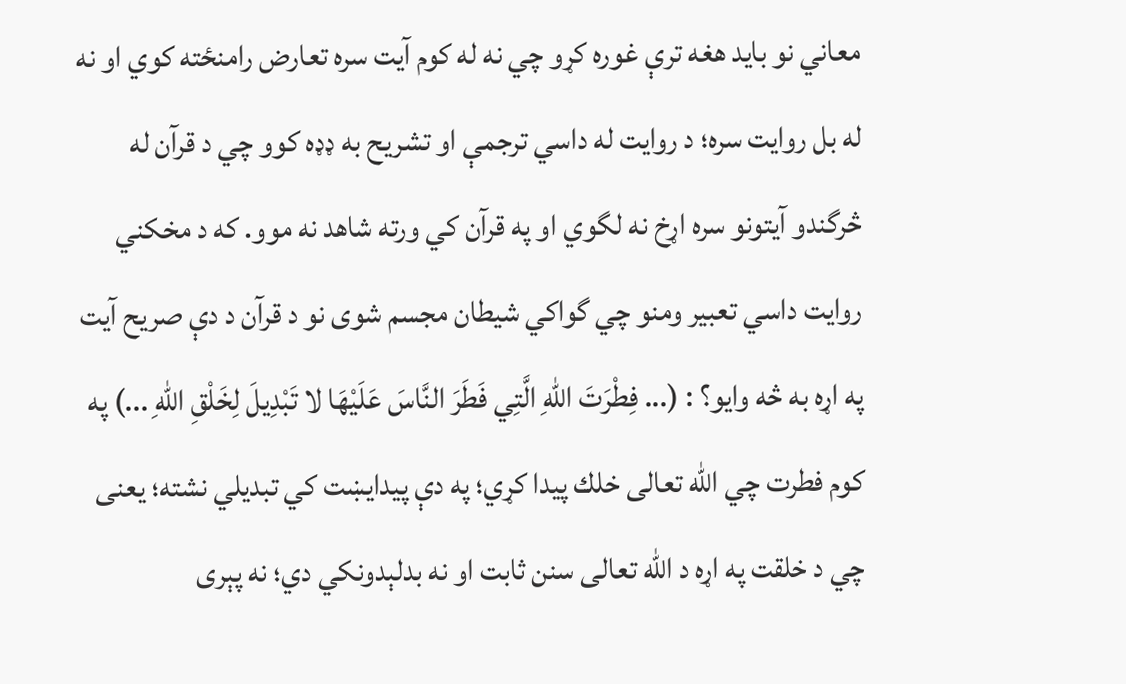معاني نو بايد هغه ترې غوره كړو چي نه له كوم آيت سره تعارض رامنځته كوي او نه له بل روايت سره؛ د روايت له داسي ترجمې او تشريح به ډډه كوو چي د قرآن له څرگندو آيتونو سره اړخ نه لگوي او په قرآن كي ورته شاهد نه موو. كه د مخكني روايت داسي تعبير ومنو چي گواكي شيطان مجسم شوى نو د قرآن د دې صريح آيت په اړه به څه وايو؟ : (... فِطْرَتَ اللهِ الَّتِي فَطَرَ النَّاسَ عَلَيْهَا لا تَبْدِيلَ لِخَلْقِ اللهِ ...) په كوم فطرت چي الله تعالى خلك پيدا كړي؛ په دې پيدايښت كي تبديلي نشته؛ يعنى چي د خلقت په اړه د الله تعالى سنن ثابت او نه بدلېدونكي دي؛ نه پېرى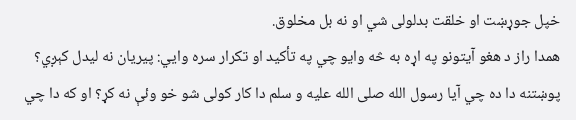خپل جوړښت او خلقت بدلولى شي او نه بل مخلوق.
همدا راز د هغو آيتونو په اړه به څه وايو چي په تأكيد او تكرار سره وايي: پيريان نه ليدل كېږي؟
پوښتنه دا ده چي آيا رسول الله صلى الله عليه و سلم دا كار كولى شو خو وئې نه كړ؟ او كه دا چي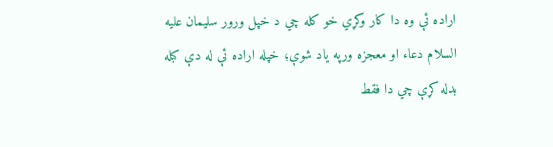اراده ئې وه دا كار وكړي خو كله چي د خپل ورور سليمان عليه السلام دعاء او معجزه ورپه ياد شوې؛ خپله اراده ئې له دې كبله بدله كړې چي دا فقط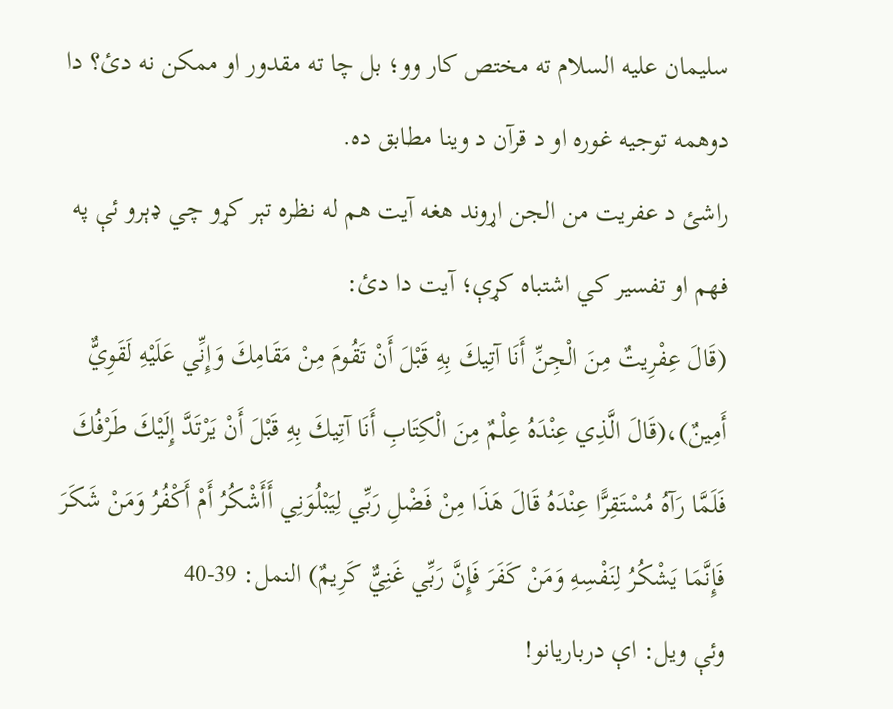سليمان عليه السلام ته مختص كار وو؛ بل چا ته مقدور او ممكن نه دئ؟ دا دوهمه توجيه غوره او د قرآن د وينا مطابق ده.
راشئ د عفريت من الجن اړوند هغه آيت هم له نظره تېر كړو چي ډېرو ئې په فهم او تفسير كي اشتباه كړې؛ آيت دا دئ:
(قَالَ عِفْرِيتٌ مِنَ الْجِنِّ أَنَا آتِيكَ بِهِ قَبْلَ أَنْ تَقُومَ مِنْ مَقَامِكَ وَإِنِّي عَلَيْهِ لَقَوِيٌّ أَمِينٌ)،(قَالَ الَّذِي عِنْدَهُ عِلْمٌ مِنَ الْكِتَابِ أَنَا آتِيكَ بِهِ قَبْلَ أَنْ يَرْتَدَّ إِلَيْكَ طَرْفُكَ فَلَمَّا رَآهُ مُسْتَقِرًّا عِنْدَهُ قَالَ هَذَا مِنْ فَضْلِ رَبِّي لِيَبْلُوَنِي أَأَشْكُرُ أَمْ أَكْفُرُ وَمَنْ شَكَرَ فَإِنَّمَا يَشْكُرُ لِنَفْسِهِ وَمَنْ كَفَرَ فَإِنَّ رَبِّي غَنِيٌّ كَرِيمٌ) النمل: 39-40
وئې ويل: اې درباريانو!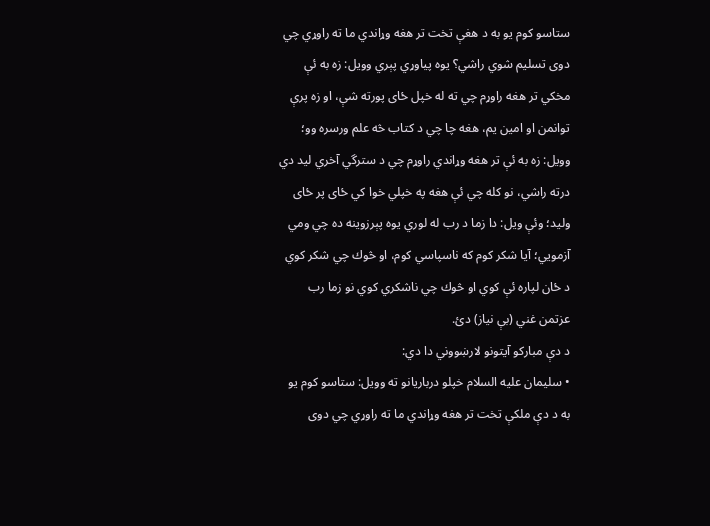ستاسو كوم يو به د هغې تخت تر هغه وړاندي ما ته راوړي چي دوى تسليم شوي راشي؟ يوه پياوړي پېري وويل: زه به ئې مخكي تر هغه راوړم چي ته له خپل ځاى پورته شې، او زه پرې توانمن او امين يم، هغه چا چي د كتاب څه علم ورسره وو؛ وويل: زه به ئې تر هغه وړاندي راوړم چي د سترگي آخري ليد دي درته راشي، نو كله چي ئې هغه په خپلي خوا كي ځاى پر ځاى وليد؛ وئې ويل: دا زما د رب له لوري يوه پېرزوينه ده چي ومي آزمويي؛ آيا شكر كوم كه ناسپاسي كوم، او څوك چي شكر كوي د ځان لپاره ئې كوي او څوك چي ناشكري كوي نو زما رب عزتمن غني (بې نياز) دئ.
د دې مباركو آيتونو لارښووني دا دي:
• سليمان عليه السلام خپلو درباريانو ته وويل: ستاسو كوم يو به د دې ملكې تخت تر هغه وړاندي ما ته راوړي چي دوى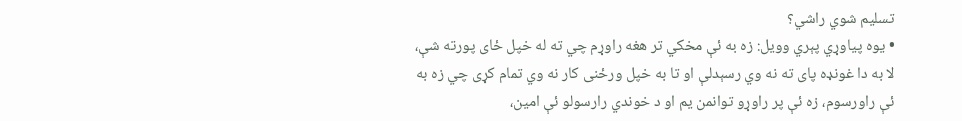تسليم شوي راشي؟
• يوه پياوړي پېري وويل: زه به ئې مخكي تر هغه راوړم چي ته له خپل ځاى پورته شې، لا به دا غونډه پاى ته نه وي رسېدلې او تا به خپل ورځنى كار نه وي تمام كړى چي زه به ئې راورسوم، زه ئې پر راوړو توانمن يم او د خوندي رارسولو ئې امين،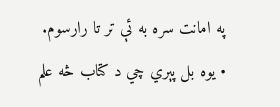په امانت سره به ئې تر تا رارسوم.
• يوه بل پېري چي د كتاب څه علم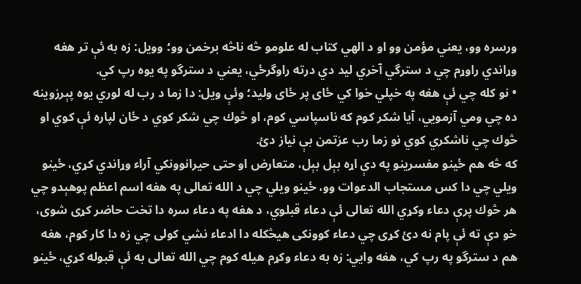ورسره وو، يعني مؤمن وو او د الهي كتاب له علومو څه ناڅه برخمن وو؛ وويل: زه به ئې تر هغه وړاندي راوړم چي د سترگي آخري ليد دي درته راوگرځي، يعني د سترگو په يوه رپ كي.
• نو كله چي ئې هغه په خپلي خوا كي ځاى پر ځاى وليد؛ وئې ويل: دا زما د رب له لوري يوه پېرزوينه ده چي ومي آزمويي، آيا شكر كوم كه ناسپاسي كوم، او څوك چي شكر كوي د ځان لپاره ئې كوي او څوك چي ناشكري كوي نو زما رب عزتمن بې نياز دئ.
كه څه هم ځينو مفسرينو په دې اړه بېل بېل، متعارض او حتى حيرانوونكي آراء وړاندي كړي، ځينو ويلي چي دا كس مستجاب الدعوات وو، ځينو ويلي چي د الله تعالى په هغه اسم اعظم پوهېدو چي هر څوك پرې دعاء وكړي الله تعالى ئې دعاء قبلوي، د هغه په دعاء سره دا تخت حاضر كړى شوى، خو دې ته ئې پام نه دئ كړى چي دعاء كوونكى هيڅكله دا ادعاء نشي كولى چي زه دا كار كوم، هغه هم د سترگو په رپ كي، هغه وايي: زه به دعاء وكړم هيله كوم چي الله تعالى به ئې قبوله كړي، ځينو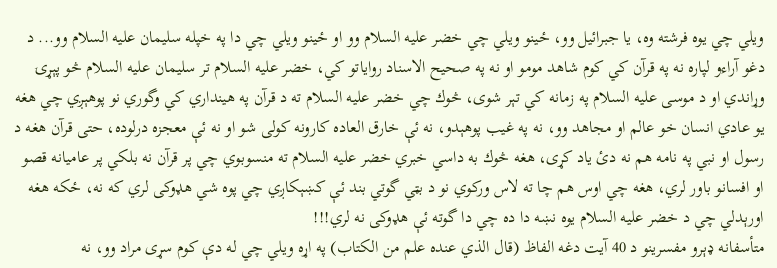ويلي چي يوه فرشته وه، يا جبرائيل وو، ځينو ويلي چي خضر عليه السلام وو او ځينو ويلي چي دا په خپله سليمان عليه السلام وو... د دغو آراءو لپاره نه په قرآن كي كوم شاهد مومو او نه په صحيح الاسناد رواياتو كي، خضر عليه السلام تر سليمان عليه السلام څو پېړۍ وړاندي او د موسى عليه السلام په زمانه كي تېر شوى، څوك چي خضر عليه السلام ته د قرآن په هينداري كي وگوري نو پوهېږي چي هغه يو عادي انسان خو عالم او مجاهد وو، نه په غيب پوهېدو، نه ئې خارق العاده كارونه كولى شو او نه ئې معجزه درلوده، حتى قرآن هغه د رسول او نبي په نامه هم نه دئ ياد كړى، هغه څوك به داسي خبري خضر عليه السلام ته منسوبوي چي پر قرآن نه بلكي پر عاميانه قصو او افسانو باور لري، هغه چي اوس هم چا ته لاس وركوي نو د بټي گوتي بند ئې كښېكاږي چي پوه شي هډوكى لري كه نه، ځكه هغه اورېدلي چي د خضر عليه السلام يوه نښه دا ده چي دا گوته ئې هډوكى نه لري!!!
متأسفانه ډېرو مفسرينو د 40 آيت دغه الفاظ (قال الذي عنده علم من الكتاب) په اړه ويلي چي له دې كوم سړى مراد وو، نه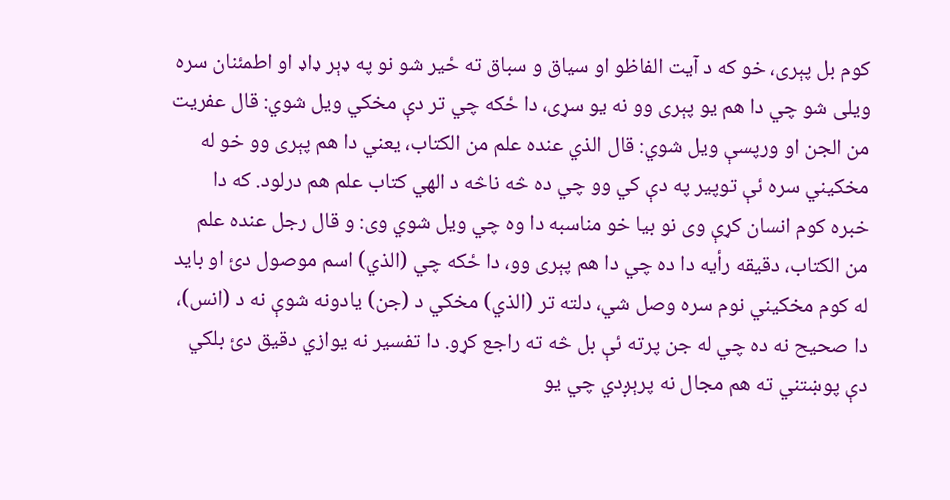كوم بل پېرى، خو كه د آيت الفاظو او سياق و سباق ته ځير شو نو په ډېر ډاډ او اطمئنان سره ويلى شو چي دا هم يو پېرى وو نه يو سړى، دا ځكه چي تر دې مخكي ويل شوي: قال عفريت من الجن او ورپسې ويل شوي: قال الذي عنده علم من الكتاب، يعني دا هم پېرى وو خو له مخكيني سره ئې توپير په دې كي وو چي ده څه ناڅه د الهي كتاب علم هم درلود. كه دا خبره كوم انسان كړې وى نو بيا خو مناسبه دا وه چي ويل شوي وى: و قال رجل عنده علم من الكتاب، دقيقه رأيه دا ده چي دا هم پېرى وو، دا ځكه چي (الذي) اسم موصول دئ او بايد له كوم مخكيني نوم سره وصل شي، دلته تر (الذي) مخكي د (جن) يادونه شوې نه د (انس)، دا صحيح نه ده چي له جن پرته ئې بل څه ته راجع كړو. دا تفسير نه يوازي دقيق دئ بلكي دې پوښتني ته هم مجال نه پرېږدي چي يو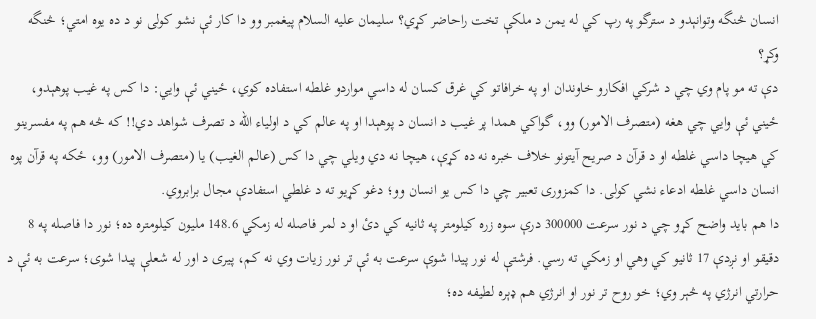انسان څنگه وتوانېدو د سترگو په رپ كي له يمن د ملكې تخت راحاضر كړي؟ سليمان عليه السلام پيغمبر وو دا كار ئې نشو كولى نو د ده يوه امتي؛ څنگه وكړ؟
دې ته مو پام وي چي د شركي افكارو خاوندان او په خرافاتو كي غرق كسان له داسي مواردو غلطه استفاده كوي، ځيني ئې وايي: دا كس په غيب پوهېدو، ځيني ئې وايي چي هغه (متصرف الامور) وو، گواكي همدا پر غيب د انسان د پوهېدا او په عالم كي د اولياء الله د تصرف شواهد دي!! كه څه هم په مفسرينو كي هيچا داسي غلطه او د قرآن د صريح آيتونو خلاف خبره نه ده كړې، هيچا نه دي ويلي چي دا كس (عالم الغيب) يا (متصرف الامور) وو، ځكه په قرآن پوه انسان داسي غلطه ادعاء نشي كولى. دا كمزورى تعبير چي دا كس يو انسان وو؛ دغو كړيو ته د غلطي استفادې مجال برابروي.
دا هم بايد واضح كړو چي د نور سرعت 300000 درې سوه زره كيلومتر په ثانيه كي دئ او د لمر فاصله له زمكي 148.6 مليون كيلومتره ده؛ نور دا فاصله په 8 دقيقو او نږدې 17 ثانيو كي وهي او زمكي ته رسي. فرشتې له نور پيدا شوې سرعت به ئې تر نور زيات وي نه كم، پيرى د اور له شعلې پيدا شوى؛ سرعت به ئې د حرارتي انرژي په څېر وي؛ خو روح تر نور او انرژي هم ډېره لطيفه ده؛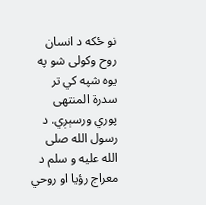نو ځكه د انسان روح وكولى شو په يوه شپه كي تر سدرة المنتهى پوري ورسېږي. د رسول الله صلى الله عليه و سلم د معراج رؤيا او روحي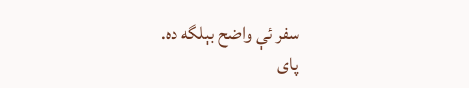سفر ئې واضح بېلگه ده.
پاى